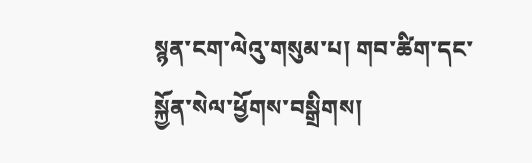སྙན་ངག་ལེའུ་གསུམ་པ། གབ་ཚིག་དང་སྐྱོན་སེལ་ཕྱོགས་བསྒྲིགས།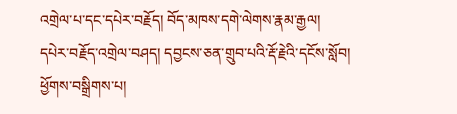འགྲེལ་པ་དང་དཔེར་བརྗོད། བོད་མཁས་དགེ་ལེགས་རྣམ་རྒྱལ།
དཔེར་བརྗོད་འགྲེལ་བཤད། དབྱངས་ཅན་གྲུབ་པའི་རྡོ་རྗེའི་དངོས་སློབ།
ཕྱོགས་བསྒྲིགས་པ།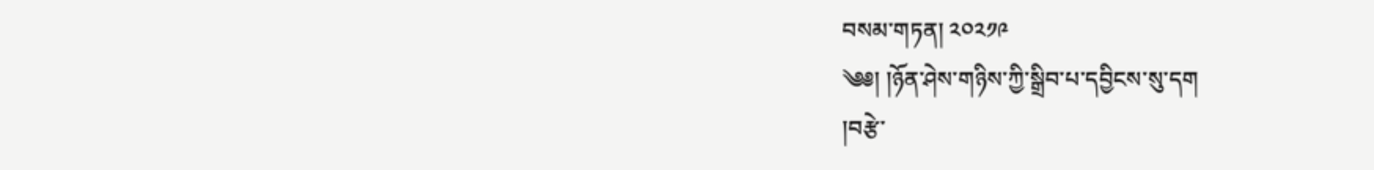བསམ་གཏན། ༢༠༢༡༩
༄༅། །ཉོན་ཤེས་གཉིས་ཀྱི་སྒྲིབ་པ་དབྱིངས་སུ་དག
།བརྩེ་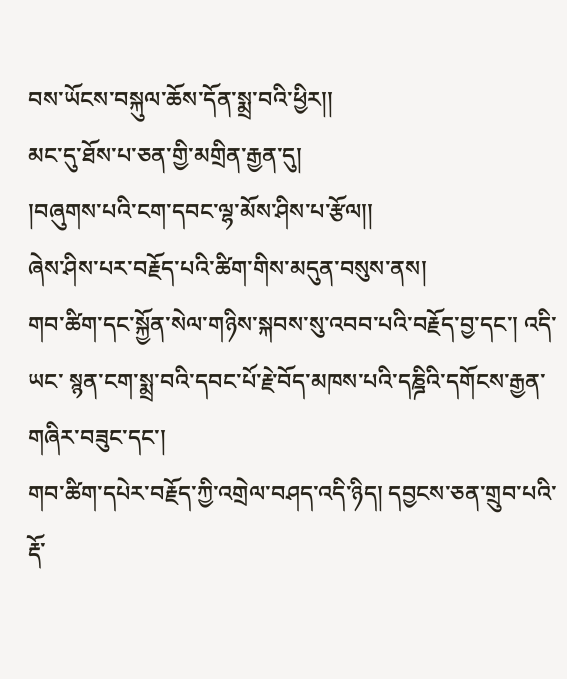བས་ཡོངས་བསྐུལ་ཆོས་དོན་སྨྲ་བའི་ཕྱིར།།
མང་དུ་ཐོས་པ་ཅན་གྱི་མགྲིན་རྒྱན་དུ།
།བཞུགས་པའི་ངག་དབང་ལྷ་མོས་ཤིས་པ་རྩོལ།།
ཞེས་ཤིས་པར་བརྗོད་པའི་ཚིག་གིས་མདུན་བསུས་ནས།
གབ་ཚིག་དང་སྐྱོན་སེལ་གཉིས་སྐབས་སུ་འབབ་པའི་བརྗོད་བྱ་དང་། འདི་ཡང་ སྙན་ངག་སྨྲ་བའི་དབང་པོ་རྗེ་བོད་མཁས་པའི་དཎྜིའི་དགོངས་རྒྱན་གཞིར་བཟུང་དང་།
གབ་ཚིག་དཔེར་བརྗོད་ཀྱི་འགྲེལ་བཤད་འདི་ཉིད། དབྱངས་ཅན་གྲུབ་པའི་རྡོ་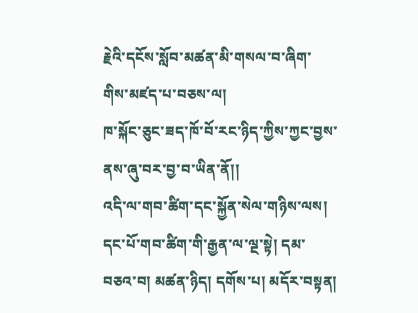རྗེའི་དངོས་སློབ་མཚན་མི་གསལ་བ་ཞིག་གིས་མཛད་པ་བཅས་ལ།
ཁ་སྐོང་ཅུང་ཟད་ཁོ་བོ་རང་ཉིད་ཀྱིས་ཀྱང་བྱས་ནས་ཞུ་བར་བྱ་བ་ཡིན་ནོ།།
འདི་ལ་གབ་ཚིག་དང་སྐྱོན་སེལ་གཉིས་ལས།
དང་པོ་གབ་ཚིག་གི་རྒྱན་ལ་ལྔ་སྟེ། དམ་བཅའ་བ། མཚན་ཉིད། དགོས་པ། མདོར་བསྟན།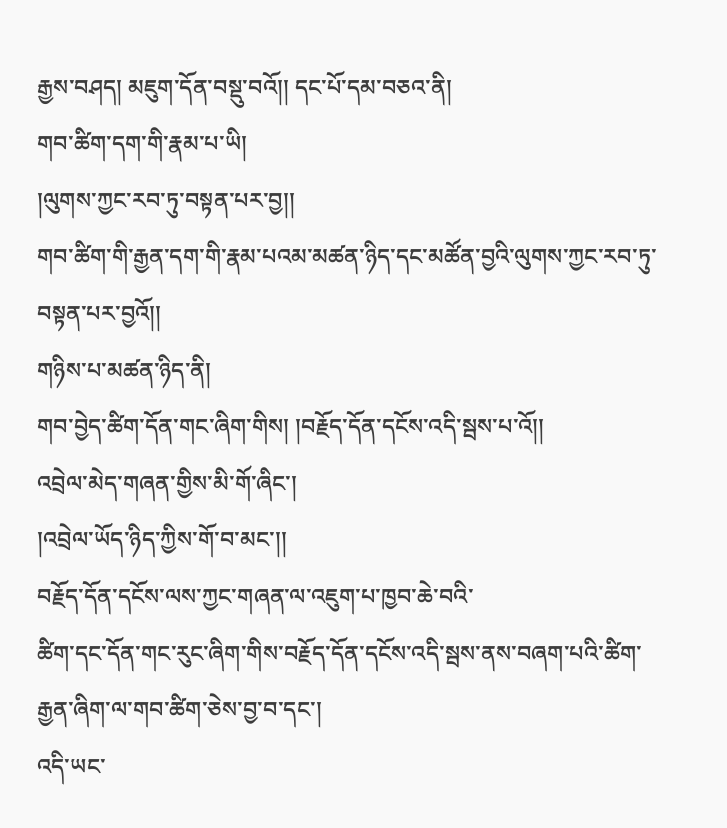རྒྱས་བཤད། མཇུག་དོན་བསྡུ་བའོ།། དང་པོ་དམ་བཅའ་ནི།
གབ་ཚིག་དག་གི་རྣམ་པ་ཡི།
།ལུགས་ཀྱང་རབ་ཏུ་བསྟན་པར་བྱ།།
གབ་ཚིག་གི་རྒྱན་དག་གི་རྣམ་པའམ་མཚན་ཉིད་དང་མཚོན་བྱའི་ལུགས་ཀྱང་རབ་ཏུ་བསྟན་པར་བྱའོ།།
གཉིས་པ་མཚན་ཉིད་ནི།
གབ་བྱེད་ཚིག་དོན་གང་ཞིག་གིས། །བརྗོད་དོན་དངོས་འདི་སྦས་པ་འོ།།
འབྲེལ་མེད་གཞན་གྱིས་མི་གོ་ཞིང་།
།འབྲེལ་ཡོད་ཉིད་ཀྱིས་གོ་བ་མང་།།
བརྗོད་དོན་དངོས་ལས་ཀྱང་གཞན་ལ་འཇུག་པ་ཁྱབ་ཆེ་བའི་
ཚིག་དང་དོན་གང་རུང་ཞིག་གིས་བརྗོད་དོན་དངོས་འདི་སྦས་ནས་བཞག་པའི་ཚིག་རྒྱན་ཞིག་ལ་གབ་ཚིག་ཅེས་བྱ་བ་དང་།
འདི་ཡང་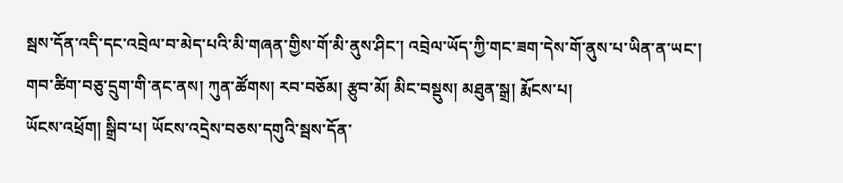སྦས་དོན་འདི་དང་འབྲེལ་བ་མེད་པའི་མི་གཞན་གྱིས་གོ་མི་ནུས་ཤིང་། འབྲེལ་ཡོད་ཀྱི་གང་ཟག་དེས་གོ་ནུས་པ་ཡིན་ན་ཡང་།
གབ་ཚིག་བཅུ་དྲུག་གི་ནང་ནས། ཀུན་ཚོགས། རབ་བཅོམ། རྩུབ་མོ། མིང་བསྡུས། མཐུན་སྒྲ། རྨོངས་པ།
ཡོངས་འཕྲོག། སྒྲིབ་པ། ཡོངས་འདྲེས་བཅས་དགུའི་སྦས་དོན་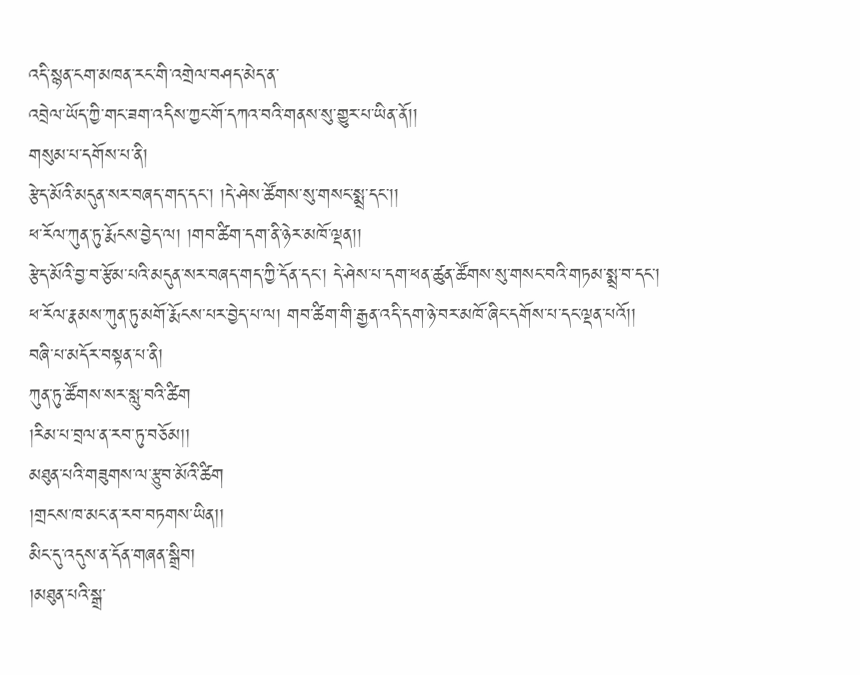འདི་སྙན་ངག་མཁན་རང་གི་འགྲེལ་བཤད་མེད་ན་
འབྲེལ་ཡོད་ཀྱི་གང་ཟག་འདིས་ཀྱང་གོ་དཀའ་བའི་གནས་སུ་གྱུར་པ་ཡིན་ནོ།།
གསུམ་པ་དགོས་པ་ནི།
རྩེད་མོའི་མདུན་སར་བཞད་གད་དང་། །དེ་ཤེས་ཚོགས་སུ་གསང་སྨྲ་དང་།།
ཕ་རོལ་ཀུན་ཏུ་རྨོངས་བྱེད་ལ། །གབ་ཚིག་དག་ནི་ཉེར་མཁོ་ལྡན།།
རྩེད་མོའི་བྱ་བ་རྩོམ་པའི་མདུན་སར་བཞད་གད་ཀྱི་དོན་དང་། དེ་ཤེས་པ་དག་ཕན་ཚུན་ཚོགས་སུ་གསང་བའི་གཏམ་སྨྲ་བ་དང་།
ཕ་རོལ་རྣམས་ཀུན་ཏུ་མགོ་རྨོངས་པར་བྱེད་པ་ལ། གབ་ཚིག་གི་རྒྱན་འདི་དག་ཉེ་བར་མཁོ་ཞིང་དགོས་པ་དང་ལྡན་པའོ།།
བཞི་པ་མདོར་བསྟན་པ་ནི།
ཀུན་ཏུ་ཚོགས་སར་སླུ་བའི་ཚིག
།རིམ་པ་བྲལ་ན་རབ་ཏུ་བཅོམ།།
མཐུན་པའི་གཟུགས་ལ་རྩུབ་མོའི་ཚིག
།གྲངས་ཁ་མང་ན་རབ་བཏགས་ཡིན།།
མིང་དུ་འདུས་ན་དོན་གཞན་སྒྲིབ།
།མཐུན་པའི་སྒྲ་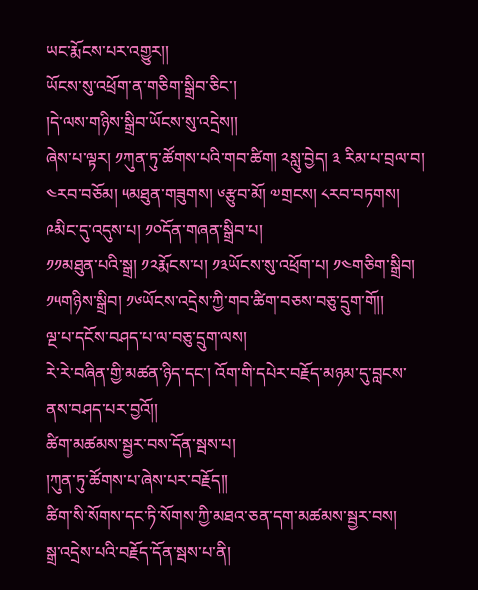ཡང་རྨོངས་པར་འགྱུར།།
ཡོངས་སུ་འཕྲོག་ན་གཅིག་སྒྲིབ་ཅིང་།
།དེ་ལས་གཉིས་སྒྲིབ་ཡོངས་སུ་འདྲེས།།
ཞེས་པ་ལྟར། ༡ཀུན་ཏུ་ཚོགས་པའི་གབ་ཚིག། ༢སླུ་བྱེད། ༣ རིམ་པ་བྲལ་བ།
༤རབ་བཅོམ། ༥མཐུན་གཟུགས། ༦རྩུབ་མོ། ༧གྲངས། ༨རབ་བཏགས། ༩མིང་དུ་འདུས་པ། ༡༠དོན་གཞན་སྒྲིབ་པ།
༡༡མཐུན་པའི་སྒྲ། ༡༢རྨོངས་པ། ༡༣ཡོངས་སུ་འཕྲོག་པ། ༡༤གཅིག་སྒྲིབ། ༡༥གཉིས་སྒྲིབ། ༡༦ཡོངས་འདྲེས་ཀྱི་གབ་ཚིག་བཅས་བཅུ་དྲུག་གོ།།
ལྔ་པ་དངོས་བཤད་པ་ལ་བཅུ་དྲུག་ལས།
རེ་རེ་བཞིན་གྱི་མཚན་ཉིད་དང་། འོག་གི་དཔེར་བརྗོད་མཉམ་དུ་བླངས་ནས་བཤད་པར་བྱའོ།།
ཚིག་མཚམས་སྦྱར་བས་དོན་སྦས་པ།
།ཀུན་ཏུ་ཚོགས་པ་ཞེས་པར་བརྗོད།།
ཚིག་སི་སོགས་དང་ཏི་སོགས་ཀྱི་མཐའ་ཅན་དག་མཚམས་སྦྱར་བས།
སྒྲ་འདྲེས་པའི་བརྗོད་དོན་སྦས་པ་ནི།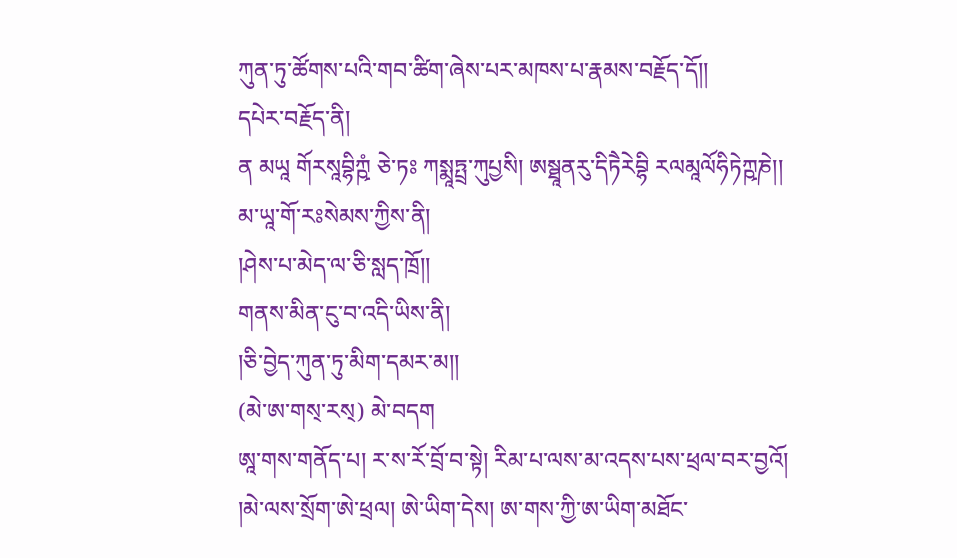ཀུན་ཏུ་ཚོགས་པའི་གབ་ཚིག་ཞེས་པར་མཁས་པ་རྣམས་བརྗོད་དོ།།
དཔེར་བརྗོད་ནི།
ན མཡཱ གོརསཱབྷིཀྵཾ ཅེ་ཏཿ ཀསྨཱཏྤྲ་ཀུཔྱསི། ཨསྠཱནརུ་དིཏཻརེབྷི རལམཱལོཧིཏེཀྵཎེ།།
མ་ཡཱ་གོ་རཿསེམས་ཀྱིས་ནི།
།ཤེས་པ་མེད་ལ་ཅི་སླད་ཁྲོ།།
གནས་མིན་ངུ་བ་འདི་ཡིས་ནི།
།ཅི་བྱེད་ཀུན་ཏུ་མིག་དམར་མ།།
(མེ་ཨ་གས྄་རས྄) མེ་བདག
ཨཱ་གས་གནོད་པ། ར་ས་རོ་བྲོ་བ་སྟེ། རིམ་པ་ལས་མ་འདས་པས་ཕྲལ་བར་བྱའོ།
།མེ་ལས་སྲོག་ཨེ་ཕྲལ། ཨེ་ཡིག་དེས། ཨ་གས་ཀྱི་ཨ་ཡིག་མཐོང་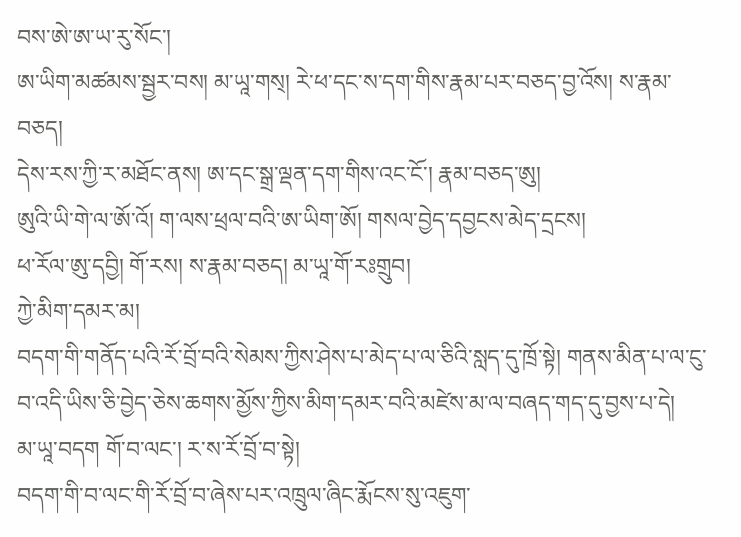བས་ཨེ་ཨ་ཡ་རུ་སོང་།
ཨ་ཡིག་མཚམས་སྦྱར་བས། མ་ཡཱ་གས྄། རེ་ཕ་དང་ས་དག་གིས་རྣམ་པར་བཅད་བྱ་འོས། ས་རྣམ་བཅད།
དེས་རས་ཀྱི་ར་མཐོང་ནས། ཨ་དང་སྒྲ་ལྡན་དག་གིས་འང་ངོ་། རྣམ་བཅད་ཨུ།
ཨུའི་ཡི་གེ་ལ་ཨོ་འོ། ག་ལས་ཕྲལ་བའི་ཨ་ཡིག་ཨོ། གསལ་བྱེད་དབྱངས་མེད་དྲངས།
ཕ་རོལ་ཨུ་དབྱི། གོ་རས། ས་རྣམ་བཅད། མ་ཡཱ་གོ་རཿགྲུབ།
ཀྱེ་མིག་དམར་མ།
བདག་གི་གནོད་པའི་རོ་བྲོ་བའི་སེམས་ཀྱིས་ཤེས་པ་མེད་པ་ལ་ཅིའི་སླད་དུ་ཁྲོ་སྟེ། གནས་མིན་པ་ལ་ངུ་བ་འདི་ཡིས་ཅི་བྱེད་ཅེས་ཆགས་མྱོས་ཀྱིས་མིག་དམར་བའི་མཛེས་མ་ལ་བཞད་གད་དུ་བྱས་པ་དེ།
མ་ཡཱ་བདག གོ་བ་ལང་། ར་ས་རོ་བྲོ་བ་སྟེ།
བདག་གི་བ་ལང་གི་རོ་བྲོ་བ་ཞེས་པར་འཁྲུལ་ཞིང་རྨོངས་སུ་འཇུག་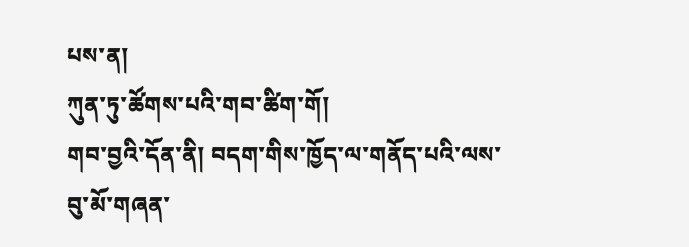པས་ན།
ཀུན་ཏུ་ཚོགས་པའི་གབ་ཚིག་གོ།
གབ་བྱའི་དོན་ནི། བདག་གིས་ཁྱོད་ལ་གནོད་པའི་ལས་བུ་མོ་གཞན་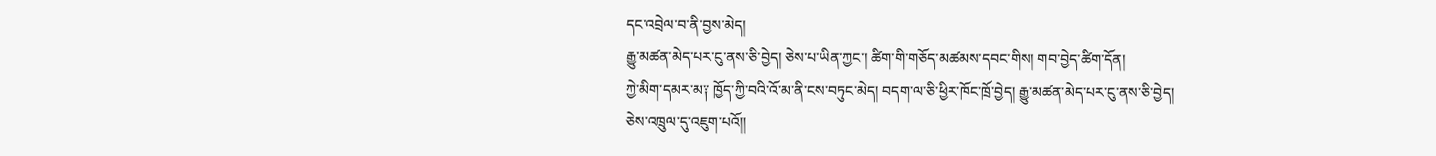དང་འབྲེལ་བ་ནི་བྱས་མེད།
རྒྱུ་མཚན་མེད་པར་ངུ་ནས་ཅི་བྱེད། ཅེས་པ་ཡིན་ཀྱང་། ཚིག་གི་གཅོད་མཚམས་དབང་གིས། གབ་བྱེད་ཚིག་དོན།
ཀྱེ་མིག་དམར་མ༑ ཁྱོད་ཀྱི་བའི་འོ་མ་ནི་ངས་བཏུང་མེད། བདག་ལ་ཅི་ཕྱིར་ཁོང་ཁྲོ་བྱེད། རྒྱུ་མཚན་མེད་པར་ངུ་ནས་ཅི་བྱེད།
ཅེས་འཁྲུལ་དུ་འཇུག་པའོ།།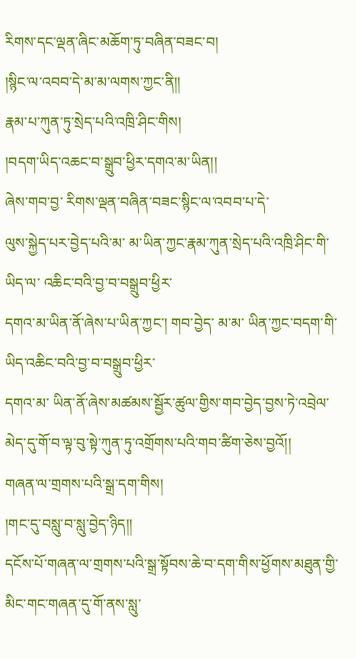རིགས་དང་ལྡན་ཞིང་མཆོག་ཏུ་བཞིན་བཟང་བ།
།སྙིང་ལ་འབབ་དེ་མ་མ་ལགས་ཀྱང་ནི།།
རྣམ་པ་ཀུན་ཏུ་སྲེད་པའི་འཁྲི་ཤིང་གིས།
།བདག་ཡིད་འཆང་བ་སྒྲུབ་ཕྱིར་དགའ་མ་ཡིན།།
ཞེས་གབ་བྱ་ རིགས་ལྡན་བཞིན་བཟང་སྙིང་ལ་འབབ་པ་དེ་
ལུས་སྐྱེད་པར་བྱེད་པའི་མ་ མ་ཡིན་ཀྱང་རྣམ་ཀུན་སྲེད་པའི་འཁྲི་ཤིང་གི་ཡིད་ལ་ འཆིང་བའི་བྱ་བ་བསྒྲུབ་ཕྱིར་
དགའ་མ་ཡིན་ནོ་ཞེས་པ་ཡིན་ཀྱང་། གབ་བྱེད་ མ་མ་ ཡིན་ཀྱང་བདག་གི་ཡིད་འཆིང་བའི་བྱ་བ་བསྒྲུབ་ཕྱིར་
དགའ་མ་ ཡིན་ནོ་ཞེས་མཚམས་སྦྱོར་ཚུལ་གྱིས་གབ་བྱེད་བྱས་ཏེ་འབྲེལ་མེད་དུ་གོ་བ་ལྟ་བུ་སྟེ་ཀུན་ཏུ་འགྲོགས་པའི་གབ་ཚིག་ཅེས་བྱའོ།།
གཞན་ལ་གྲགས་པའི་སྒྲ་དག་གིས།
།གང་དུ་བསླུ་བ་སླུ་བྱེད་ཉིད།།
དངོས་པོ་གཞན་ལ་གྲགས་པའི་སྒྲ་སྟོབས་ཆེ་བ་དག་གིས་ཕྱོགས་མཐུན་གྱི་མིང་གང་གཞན་དུ་གོ་ནས་སླུ་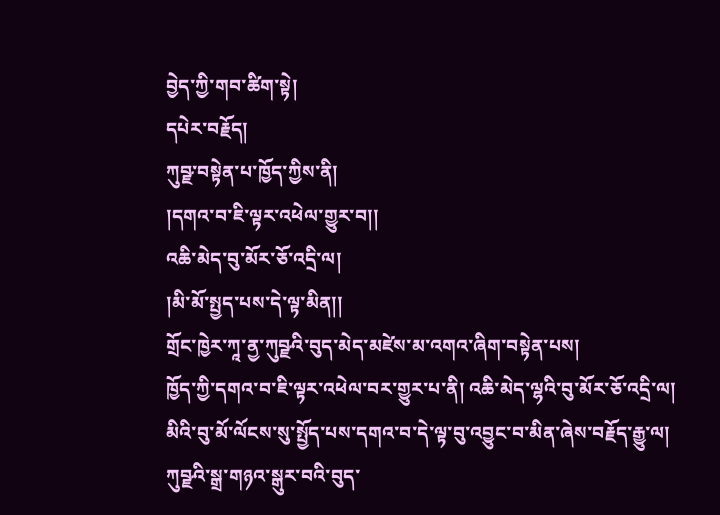བྱེད་ཀྱི་གབ་ཚིག་སྟེ།
དཔེར་བརྗོད།
ཀུབྫ་བསྟེན་པ་ཁྱོད་ཀྱིས་ནི།
།དགའ་བ་ཇི་ལྟར་འཕེལ་གྱུར་བ།།
འཆི་མེད་བུ་མོར་ཅོ་འདྲི་ལ།
།མི་མོ་སྤྱད་པས་དེ་ལྟ་མིན།།
གྲོང་ཁྱེར་ཀཱ་ནྱ་ཀུབྫའི་བུད་མེད་མཛེས་མ་འགའ་ཞིག་བསྟེན་པས།
ཁྱོད་ཀྱི་དགའ་བ་ཇི་ལྟར་འཕེལ་བར་གྱུར་པ་ནི། འཆི་མེད་ལྷའི་བུ་མོར་ཅོ་འདྲི་ལ།
མིའི་བུ་མོ་ལོངས་སུ་སྤྱོད་པས་དགའ་བ་དེ་ལྟ་བུ་འབྱུང་བ་མིན་ཞེས་བརྗོད་རྒྱུ་ལ།
ཀུབྫའི་སྒྲ་གཉའ་སྒུར་བའི་བུད་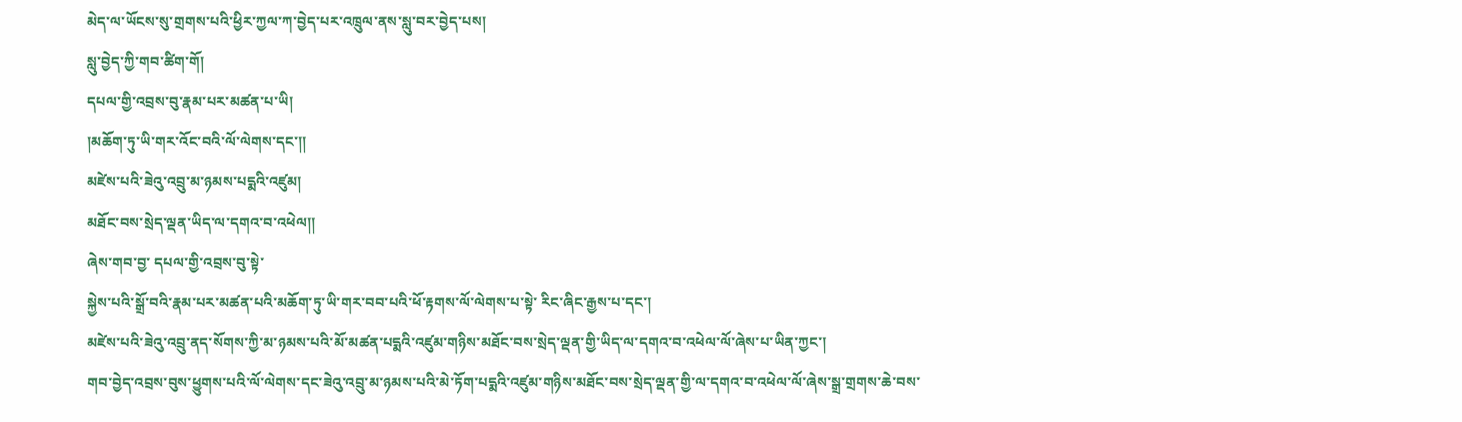མེད་ལ་ཡོངས་སུ་གྲགས་པའི་ཕྱིར་ཀྱལ་ཀ་བྱེད་པར་འཁྲུལ་ནས་སླུ་བར་བྱེད་པས།
སླུ་བྱེད་ཀྱི་གབ་ཚིག་གོ།
དཔལ་གྱི་འབྲས་བུ་རྣམ་པར་མཚན་པ་ཡི།
།མཆོག་ཏུ་ཡི་གར་འོང་བའི་ལོ་ལེགས་དང་།།
མཛེས་པའི་ཟེའུ་འབྲུ་མ་ཉམས་པདྨའི་འཛུམ།
མཐོང་བས་སྲེད་ལྡན་ཡིད་ལ་དགའ་བ་འཕེལ།།
ཞེས་གབ་བྱ་ དཔལ་གྱི་འབྲས་བུ་སྟེ་
སྐྱེས་པའི་སྒྲོ་བའི་རྣམ་པར་མཚན་པའི་མཆོག་ཏུ་ཡི་གར་བབ་པའི་ཕོ་རྟགས་ལོ་ལེགས་པ་སྟེ་ རིང་ཞིང་རྒྱས་པ་དང་།
མཛེས་པའི་ཟེའུ་འབྲུ་ནད་སོགས་ཀྱི་མ་ཉམས་པའི་མོ་མཚན་པདྨའི་འཛུམ་གཉིས་མཐོང་བས་སྲེད་ལྡན་གྱི་ཡིད་ལ་དགའ་བ་འཕེལ་ལོ་ཞེས་པ་ཡིན་ཀྱང་།
གབ་བྱེད་འབྲས་བུས་ཕྱུགས་པའི་ལོ་ལེགས་དང་ཟེའུ་འབྲུ་མ་ཉམས་པའི་མེ་ཏོག་པདྨའི་འཛུམ་གཉིས་མཐོང་བས་སྲེད་ལྡན་གྱི་ལ་དགའ་བ་འཕེལ་ལོ་ཞེས་སྒྲ་གྲགས་ཆེ་བས་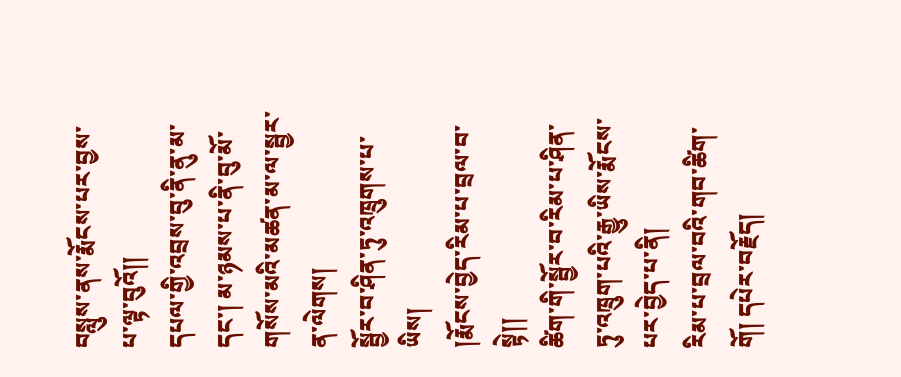བསླུས་ནས་རྨོངས་པར་བྱས་པ་ལྟ་བུའོ།།
དཔལ་གྱི་འབྲས་བུ་ནི་ནུ་མ་དང་། མ་ཉམས་པ་ནི་བུ་མོ་གསོས་མའི་མཚན་མ་ལ་སྦྱར་ན་ལེགས།
སྦྱོར་བ་ཤིན་ཏུ་འཁྲུགས་པ་ཡིས།
།རྨོངས་བྱེད་རིམ་པ་བྲལ་བ་སྟེ།།
ཚིག་གི་སྦྱོར་བ་རིམ་པ་ཤིན་ཏུ་འཁྲུག་པའི་རྒྱུ་ཡིས་རྨོངས་པར་བྱེད་པ་ནི།
རིམ་པ་བྲལ་བའི་གབ་ཚིག་གོ། དཔེར་བརྗོད།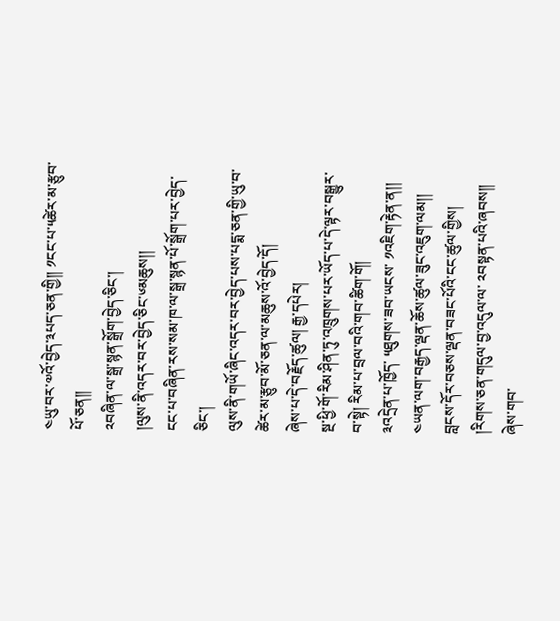༤ཡུ་བར་༧འོ་བྱེད་༣པད་ཅན་གྱི།། ༡ངང་པ་༥ཚེར་མ་རྩུབ་པོ་ཅན།།
༢བཞིན་ལ་སྒྲ་སྙན་སྒྲོག་བྱེད་ཅིང་།
།ལུས་ནི་འདར་བར་བྱེད་ཅིང་༦མཆུས།།
ངང་པ་བཞིན་རས་སམ་ཁ་ལ་སྒྲ་སྙན་པོ་སྒྲོག་པར་བྱེད་ཅིང་།
ལུས་ནི་གཡོ་ཞིང་འདར་བར་བྱེད་པས་པདྨ་ཅན་གྱི་ཡུ་བ་ཚེར་མ་རྩུབ་མོ་ཅན་ལ་མཆུས་འོ་བྱེད་དོ།
ཞེས་པ་དེ་བརྗོད་ཚུལ། རྒྱ་དཔེར།
སྔ་ཕྱི་གོ་རིམ་ཤིན་ཏུ་འཁྲུགས་པར་ཡོད་པ་དེ་ལྟར་བསྒྱུར་བ་སྟེ། རིམ་པ་བྲལ་བའི་གབ་ཚིག་གོ།
༣འདྲེན་པ་ཁྱོད་ ༥ཐུགས་ཟབ་ཡངས་ ༡འཇིག་རྟེན་ན།།
༤ཡན་ལག་བརྒྱད་ལྡན་ཆོས་ཚུལ་ཟུང་འཇུག་ལམ།།
བླངས་དོར་བཅས་ལྡན་བཟང་པོའི་ངང་ཚུལ་གྱིས།
།རིགས་ཅན་གདུལ་བྱ་འདུལ་ལ་ ༢བསྟན་པའི་ཞབས།།
ཞེས་གབ་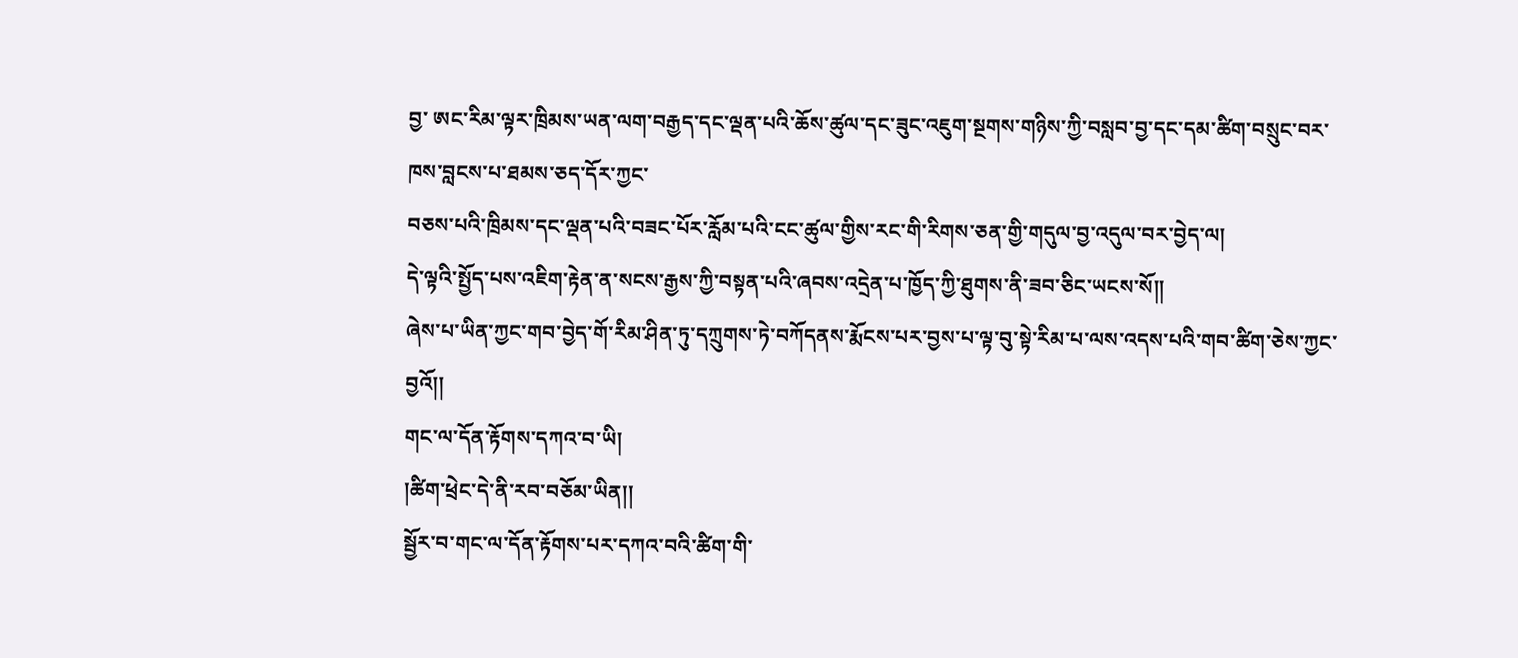བྱ་ ཨང་རིམ་ལྟར་ཁྲིམས་ཡན་ལག་བརྒྱད་དང་ལྡན་པའི་ཆོས་ཚུལ་དང་ཟུང་འཇུག་སྔགས་གཉིས་ཀྱི་བསླབ་བྱ་དང་དམ་ཚིག་བསྲུང་བར་ཁས་བླངས་པ་ཐམས་ཅད་དོར་ཀྱང་
བཅས་པའི་ཁྲིམས་དང་ལྡན་པའི་བཟང་པོར་རློམ་པའི་ངང་ཚུལ་གྱིས་རང་གི་རིགས་ཅན་གྱི་གདུལ་བྱ་འདུལ་བར་བྱེད་ལ།
དེ་ལྟའི་སྤྱོད་པས་འཇིག་རྟེན་ན་སངས་རྒྱས་ཀྱི་བསྟན་པའི་ཞབས་འདྲེན་པ་ཁྱོད་ཀྱི་ཐུགས་ནི་ཟབ་ཅིང་ཡངས་སོ།།
ཞེས་པ་ཡིན་ཀྱང་གབ་བྱེད་གོ་རིམ་ཤིན་ཏུ་དཀྲུགས་ཏེ་བཀོདནས་རྨོངས་པར་བྱས་པ་ལྟ་བུ་སྟེ་རིམ་པ་ལས་འདས་པའི་གབ་ཚིག་ཅེས་ཀྱང་བྱའོ།།
གང་ལ་དོན་རྟོགས་དཀའ་བ་ཡི།
།ཚིག་ཕྲེང་དེ་ནི་རབ་བཅོམ་ཡིན།།
སྦྱོར་བ་གང་ལ་དོན་རྟོགས་པར་དཀའ་བའི་ཚིག་གི་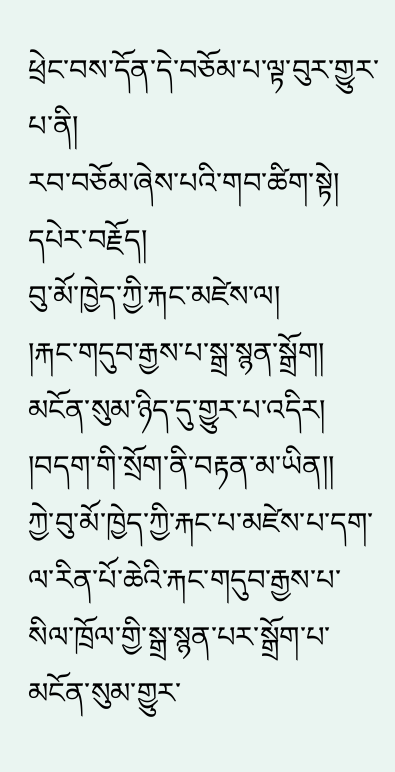ཕྲེང་བས་དོན་དེ་བཅོམ་པ་ལྟ་བུར་གྱུར་པ་ནི།
རབ་བཅོམ་ཞེས་པའི་གབ་ཚིག་སྟེ། དཔེར་བརྗོད།
བུ་མོ་ཁྱེད་ཀྱི་རྐང་མཛེས་ལ།
།རྐང་གདུབ་རྒྱས་པ་སྒྲ་སྙན་སྒྲོག།
མངོན་སུམ་ཉིད་དུ་གྱུར་པ་འདིར།
།བདག་གི་སྲོག་ནི་བརྟན་མ་ཡིན།།
ཀྱེ་བུ་མོ་ཁྱེད་ཀྱི་རྐང་པ་མཛེས་པ་དག་ལ་རིན་པོ་ཆེའི་རྐང་གདུབ་རྒྱས་པ་སིལ་ཁྲོལ་གྱི་སྒྲ་སྙན་པར་སྒྲོག་པ་མངོན་སུམ་གྱུར་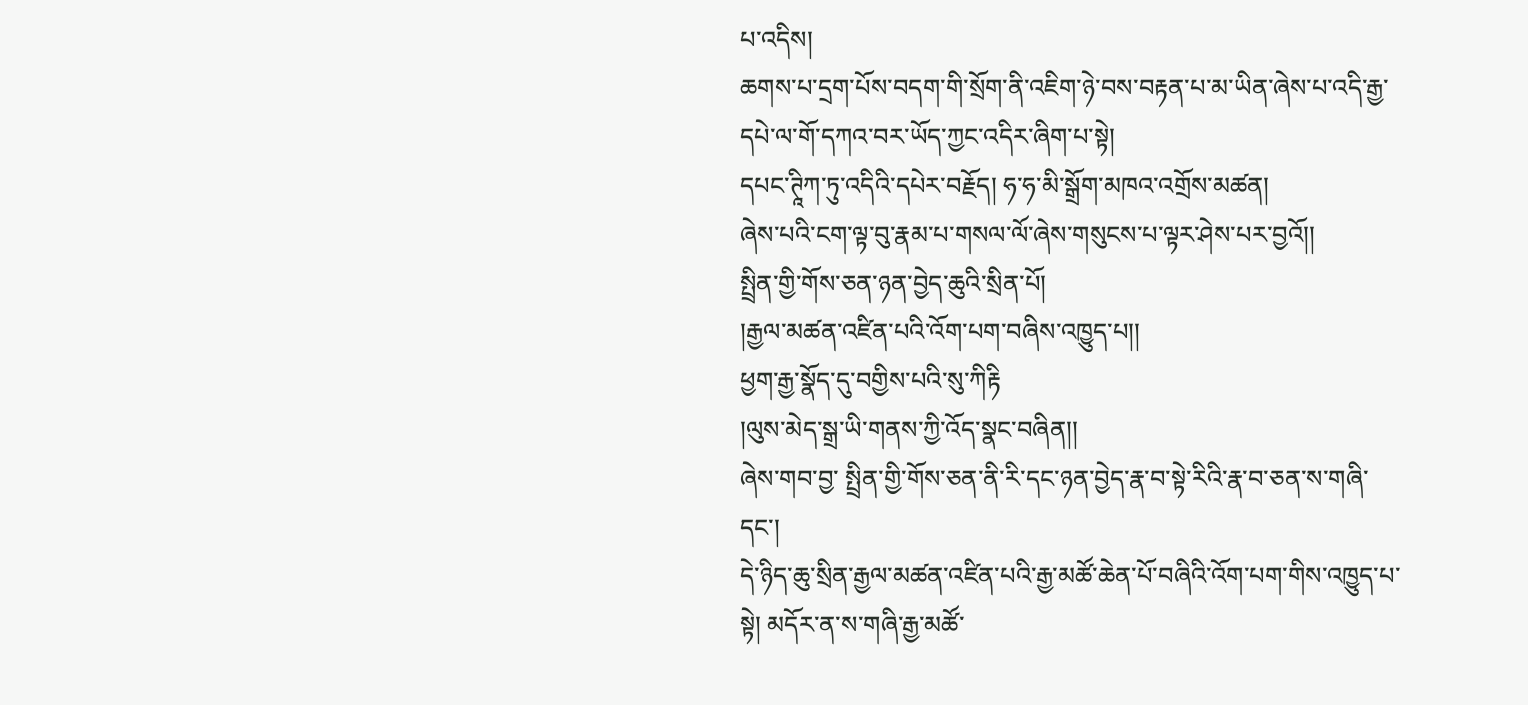པ་འདིས།
ཆགས་པ་དྲག་པོས་བདག་གི་སྲོག་ནི་འཇིག་ཉེ་བས་བརྟན་པ་མ་ཡིན་ཞེས་པ་འདི་རྒྱ་དཔེ་ལ་གོ་དཀའ་བར་ཡོད་ཀྱང་འདིར་ཞིག་པ་སྟེ།
དཔང་ཊཱིཀ་ཏུ་འདིའི་དཔེར་བརྗོད། ཧ་ཧ་མི་སྒྲོག་མཁའ་འགྲོས་མཚན།
ཞེས་པའི་ངག་ལྟ་བུ་རྣམ་པ་གསལ་ལོ་ཞེས་གསུངས་པ་ལྟར་ཤེས་པར་བྱའོ།།
སྤྲིན་གྱི་གོས་ཅན་ཉན་བྱེད་ཆུའི་སྲིན་པོ།
།རྒྱལ་མཚན་འཛིན་པའི་འོག་པག་བཞིས་འཁྱུད་པ།།
ཕྱག་རྒྱ་སྣོད་དུ་བགྱིས་པའི་སུ་ཀིརྟི
།ལུས་མེད་སྒྲ་ཡི་གནས་ཀྱི་འོད་སྣང་བཞིན།།
ཞེས་གབ་བྱ་ སྤྲིན་གྱི་གོས་ཅན་ནི་རི་དང་ཉན་བྱེད་རྣ་བ་སྟེ་རིའི་རྣ་བ་ཅན་ས་གཞི་དང་།
དེ་ཉིད་ཆུ་སྲིན་རྒྱལ་མཚན་འཛིན་པའི་རྒྱ་མཚོ་ཆེན་པོ་བཞིའི་འོག་པག་གིས་འཁྱུད་པ་སྟེ། མདོར་ན་ས་གཞི་རྒྱ་མཚོ་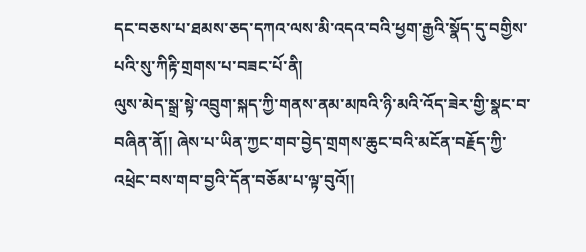དང་བཅས་པ་ཐམས་ཅད་དཀའ་ལས་མི་འདའ་བའི་ཕྱག་རྒྱའི་སྣོད་དུ་བགྱིས་པའི་སུ་ཀིརྟི་གྲགས་པ་བཟང་པོ་ནི།
ལུས་མེད་སྒྲ་སྟེ་འབྲུག་སྐད་ཀྱི་གནས་ནམ་མཁའི་ཉི་མའི་འོད་ཟེར་གྱི་སྣང་བ་བཞིན་ནོ།། ཞེས་པ་ཡིན་ཀྱང་གབ་བྱེད་གྲགས་ཆུང་བའི་མངོན་བརྗོད་ཀྱི་འཕྲེང་བས་གབ་བྱའི་དོན་བཅོམ་པ་ལྟ་བུའོ།།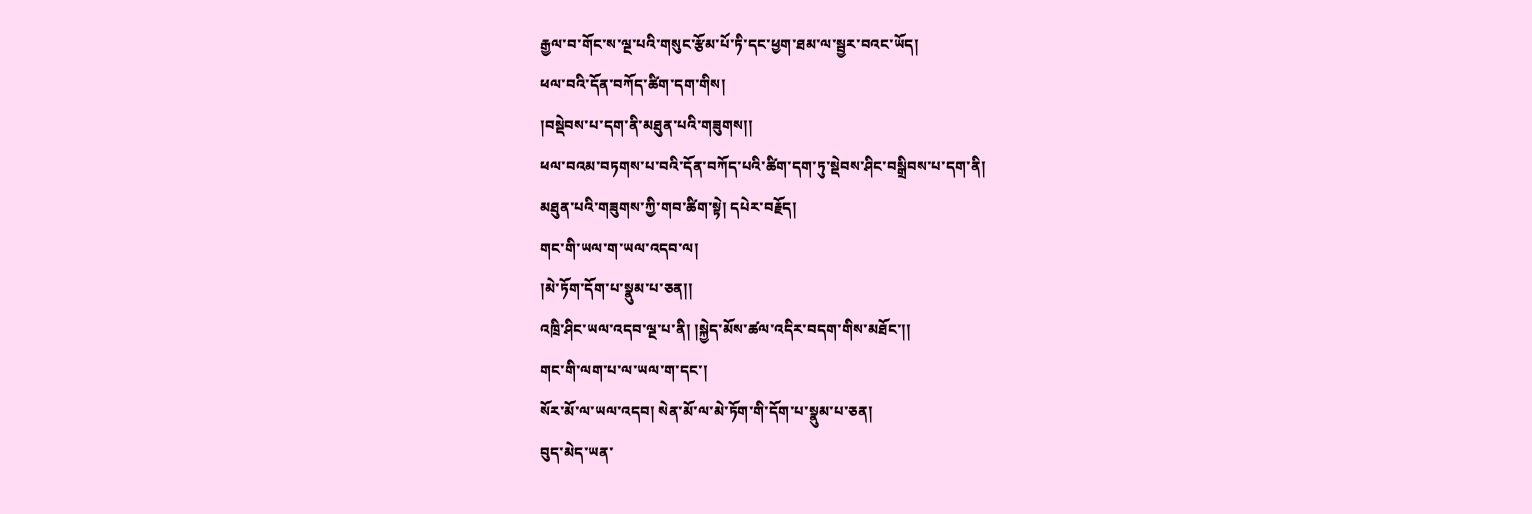རྒྱལ་བ་གོང་ས་ལྔ་པའི་གསུང་རྩོམ་པོ་ཏི་དང་ཕྱག་ཐམ་ལ་སྦྱར་བའང་ཡོད།
ཕལ་བའི་དོན་བཀོད་ཚིག་དག་གིས།
།བསྡེབས་པ་དག་ནི་མཐུན་པའི་གཟུགས།།
ཕལ་བའམ་བཏགས་པ་བའི་དོན་བཀོད་པའི་ཚིག་དག་ཏུ་སྡེབས་ཤིང་བསྒྲིབས་པ་དག་ནི།
མཐུན་པའི་གཟུགས་ཀྱི་གབ་ཚིག་སྟེ། དཔེར་བརྗོད།
གང་གི་ཡལ་ག་ཡལ་འདབ་ལ།
།མེ་ཏོག་དོག་པ་སྣུམ་པ་ཅན།།
འཁྲི་ཤིང་ཡལ་འདབ་ལྔ་པ་ནི། །སྐྱེད་མོས་ཚལ་འདིར་བདག་གིས་མཐོང་།།
གང་གི་ལག་པ་ལ་ཡལ་ག་དང་།
སོར་མོ་ལ་ཡལ་འདབ། སེན་མོ་ལ་མེ་ཏོག་གི་དོག་པ་སྣུམ་པ་ཅན།
བུད་མེད་ཡན་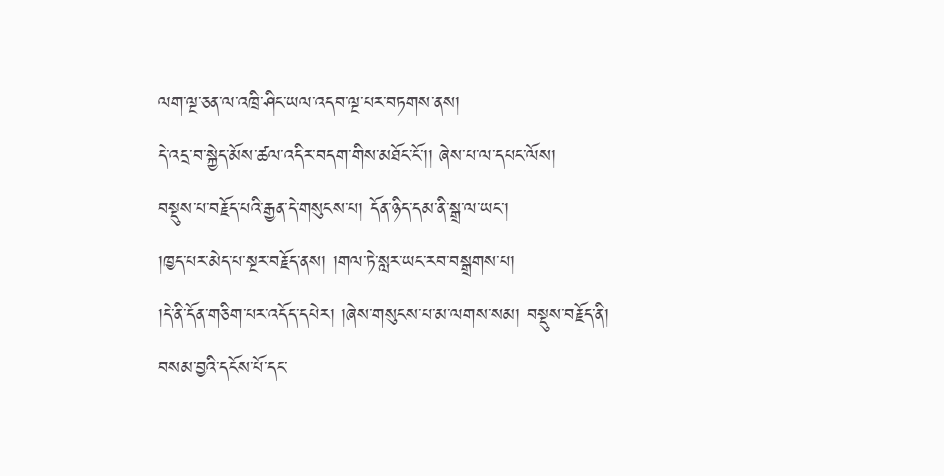ལག་ལྔ་ཅན་ལ་འཁྲི་ཤིང་ཡལ་འདབ་ལྔ་པར་བཏགས་ནས།
དེ་འདྲ་བ་སྐྱེད་མོས་ཚལ་འདིར་བདག་གིས་མཐོང་ངོ་།། ཞེས་པ་ལ་དཔང་ལོས།
བསྡུས་པ་བརྗོད་པའི་རྒྱན་དེ་གསུངས་པ། དོན་ཉིད་དམ་ནི་སྒྲ་ལ་ཡང་།
།ཁྱད་པར་མེད་པ་སྔར་བརྗོད་ནས། །གལ་ཏེ་སླར་ཡང་རབ་བསྒྲགས་པ།
།དེ་ནི་དོན་གཅིག་པར་འདོད་དཔེར། །ཞེས་གསུངས་པ་མ་ལགས་སམ། བསྡུས་བརྗོད་ནི།
བསམ་བྱའི་དངོས་པོ་དང་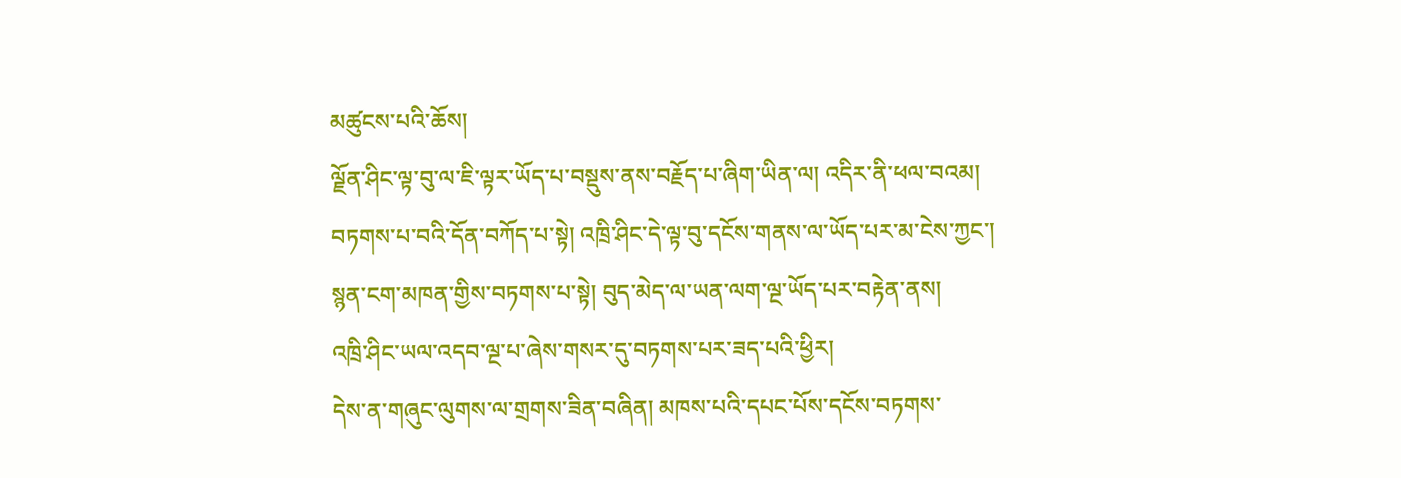མཚུངས་པའི་ཆོས།
ལྗོན་ཤིང་ལྟ་བུ་ལ་ཇི་ལྟར་ཡོད་པ་བསྡུས་ནས་བརྗོད་པ་ཞིག་ཡིན་ལ། འདིར་ནི་ཕལ་བའམ།
བཏགས་པ་བའི་དོན་བཀོད་པ་སྟེ། འཁྲི་ཤིང་དེ་ལྟ་བུ་དངོས་གནས་ལ་ཡོད་པར་མ་ངེས་ཀྱང་།
སྙན་ངག་མཁན་གྱིས་བཏགས་པ་སྟེ། བུད་མེད་ལ་ཡན་ལག་ལྔ་ཡོད་པར་བརྟེན་ནས།
འཁྲི་ཤིང་ཡལ་འདབ་ལྔ་པ་ཞེས་གསར་དུ་བཏགས་པར་ཟད་པའི་ཕྱིར།
དེས་ན་གཞུང་ལུགས་ལ་གྲགས་ཟིན་བཞིན། མཁས་པའི་དཔང་པོས་དངོས་བཏགས་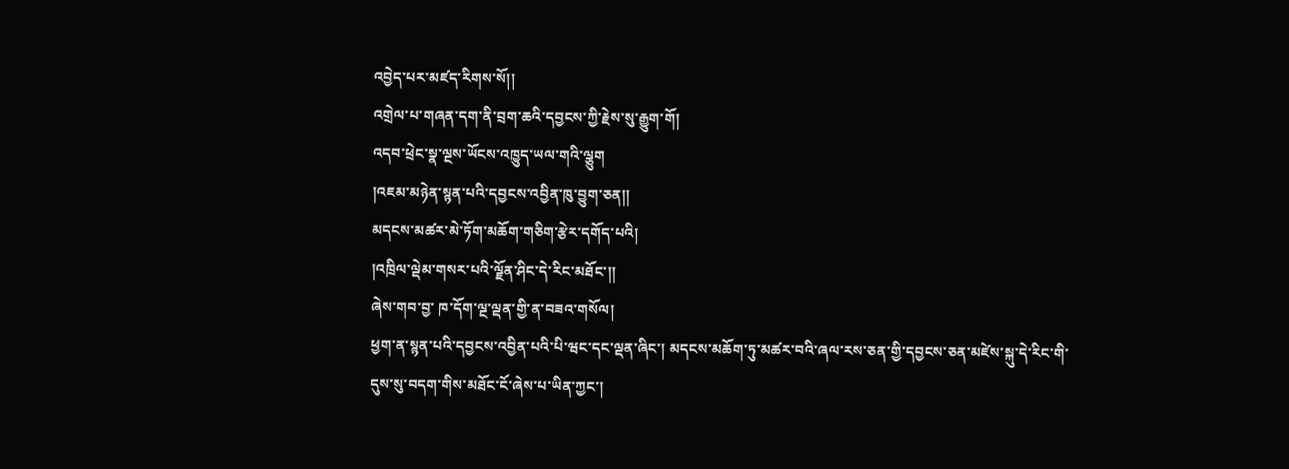འབྱེད་པར་མཛད་རིགས་སོ།།
འགྲེལ་པ་གཞན་དག་ནི་བྲག་ཆའི་དབྱངས་ཀྱི་རྗེས་སུ་རྒྱུག་གོ།
འདབ་ཕྲེང་སྣ་ལྔས་ཡོངས་འཁྱུད་ཡལ་གའི་ལྕུག
།འཇམ་མཉེན་སྙན་པའི་དབྱངས་འབྱིན་ཁུ་བྱུག་ཅན།།
མདངས་མཚར་མེ་ཏོག་མཆོག་གཅིག་རྩེར་དགོད་པའི།
།འཁྲིལ་ལྡེམ་གསར་པའི་ལྗོན་ཤིང་དེ་རིང་མཐོང་།།
ཞེས་གབ་བྱ་ ཁ་དོག་ལྔ་ལྡན་གྱི་ན་བཟའ་གསོལ།
ཕྱག་ན་སྙན་པའི་དབྱངས་འབྱིན་པའི་པི་ཝང་དང་ལྡན་ཞིང་། མདངས་མཆོག་ཏུ་མཚར་བའི་ཞལ་རས་ཅན་གྱི་དབྱངས་ཅན་མཛེས་སྐུ་དེ་རིང་གི་དུས་སུ་བདག་གིས་མཐོང་ངོ་ཞེས་པ་ཡིན་ཀྱང་།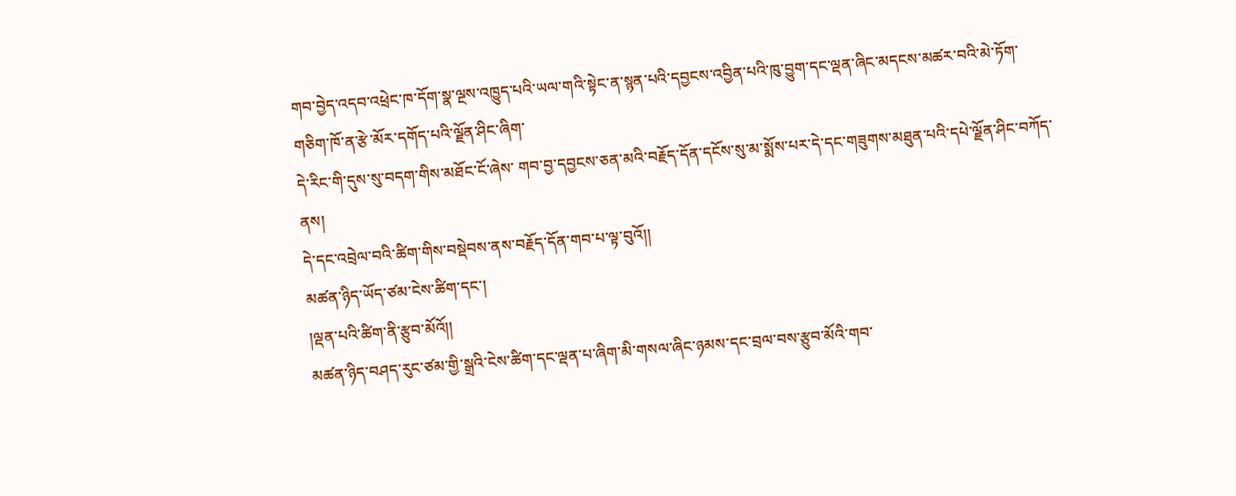གབ་བྱེད་འདབ་འཕྲེང་ཁ་དོག་སྣ་ལྔས་འཁྱུད་པའི་ཡལ་གའི་སྟེང་ན་སྙན་པའི་དབྱངས་འབྱིན་པའི་ཁུ་བྱུག་དང་ལྡན་ཞིང་མདངས་མཚར་བའི་མེ་ཏོག་གཅིག་ཁོ་ན་རྩེ་མོར་དགོད་པའི་ལྗོན་ཤིང་ཞིག་
དེ་རིང་གི་དུས་སུ་བདག་གིས་མཐོང་ངོ་ཞེས་ གབ་བྱ་དབྱངས་ཅན་མའི་བརྗོད་དོན་དངོས་སུ་མ་སྨོས་པར་དེ་དང་གཟུགས་མཐུན་པའི་དཔེ་ལྗོན་ཤིང་བཀོད་ནས།
དེ་དང་འབྲེལ་བའི་ཚིག་གིས་བསྡེབས་ནས་བརྗོད་དོན་གབ་པ་ལྟ་བུའོ།།
མཚན་ཉིད་ཡོད་ཙམ་ངེས་ཚིག་དང་།
།ལྡན་པའི་ཚིག་ནི་རྩུབ་མོའོ།།
མཚན་ཉིད་བཤད་རུང་ཙམ་གྱི་སྒྲའི་ངེས་ཚིག་དང་ལྡན་པ་ཞིག་མི་གསལ་ཞིང་ཉམས་དང་བྲལ་བས་རྩུབ་མོའི་གབ་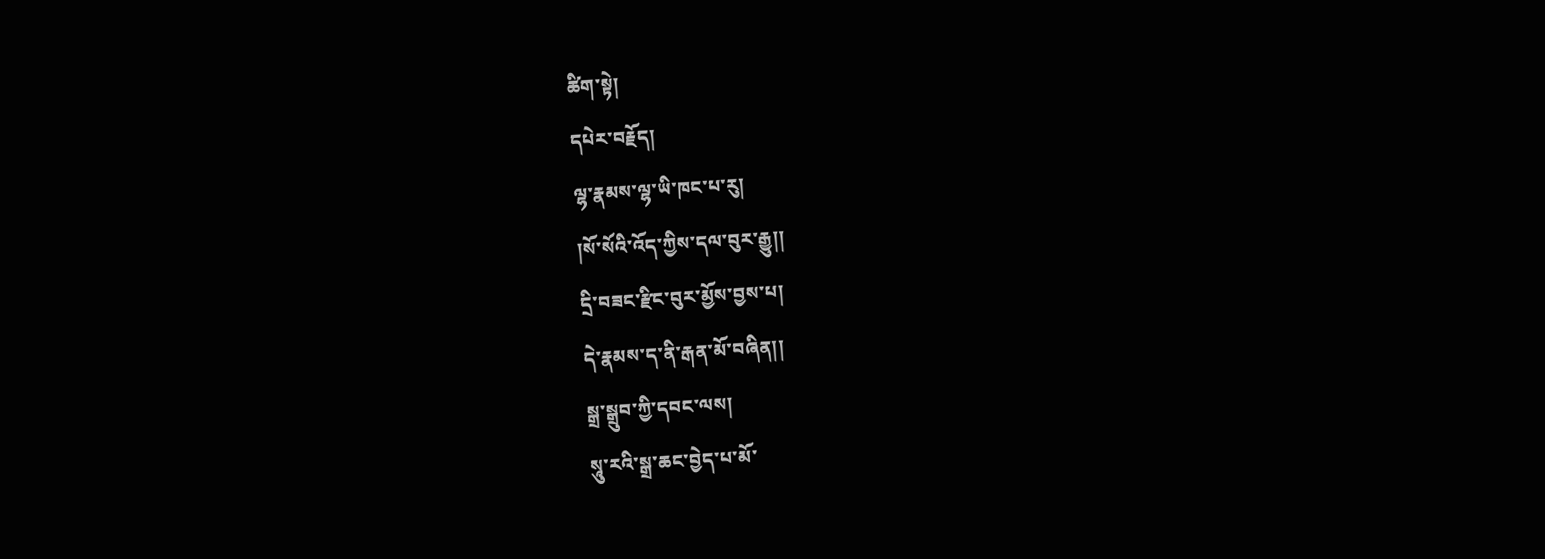ཚིག་སྟེ།
དཔེར་བརྗོད།
ལྷ་རྣམས་ལྷ་ཡི་ཁང་པ་རུ།
།སོ་སོའི་འོད་ཀྱིས་དལ་བུར་རྒྱུ།།
དྲི་བཟང་རྫིང་བུར་མྱོས་བྱས་པ།
དེ་རྣམས་ད་ནི་རྒན་མོ་བཞིན།།
སྒྲ་སྒྲུབ་ཀྱི་དབང་ལས།
སཱུ་རའི་སྒྲ་ཆང་བྱེད་པ་མོ་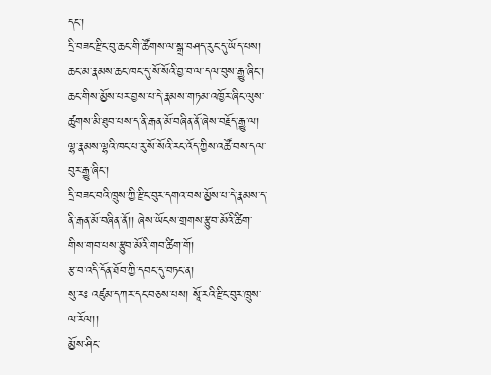དང་།
དྲི་བཟང་རྫིང་བུ་ཆང་གི་ཚོགས་ལ་སྒྲ་བཤད་རུང་དུ་ཡོད་པས།
ཆང་མ་རྣམས་ཆང་ཁང་དུ་སོ་སོའི་བྱ་བ་ལ་དལ་བུས་རྒྱུ་ཞིང་།
ཆང་གིས་མྱོས་པར་བྱས་པ་དེ་རྣམས་གཏམ་འཁྱོར་ཞིང་ལུས་ཚུགས་མི་ཐུབ་པས་ད་ནི་རྒན་མོ་བཞིན་ནོ་ཞེས་བརྗོད་རྒྱུ་ལ།
ལྷ་རྣམས་ལྷའི་ཁང་པ་རུ་སོ་སོའི་རང་འོད་ཀྱིས་འཚོ་བས་དལ་བུར་རྒྱུ་ཞིང་།
དྲི་བཟང་བའི་ཁྲུས་ཀྱི་རྫིང་བུར་དགའ་བས་མྱོས་པ་དེ་རྣམས་ད་ནི་རྒན་མོ་བཞིན་ནོ།། ཞེས་ཡོངས་གྲགས་རྩུབ་མོའི་ཚིག་གིས་གབ་པས་རྩུབ་མོའི་གབ་ཚིག་གོ།
རྩ་བ་འདི་དོན་ཐོབ་ཀྱི་དབང་དུ་བཏང་ན།
སུ་རཿ འཛུམ་དཀར་དང་བཅས་པས། སཱོ་རའི་རྫིང་བུར་ཁྲུས་ལ་རོལ།།
མྱོས་ཤིང་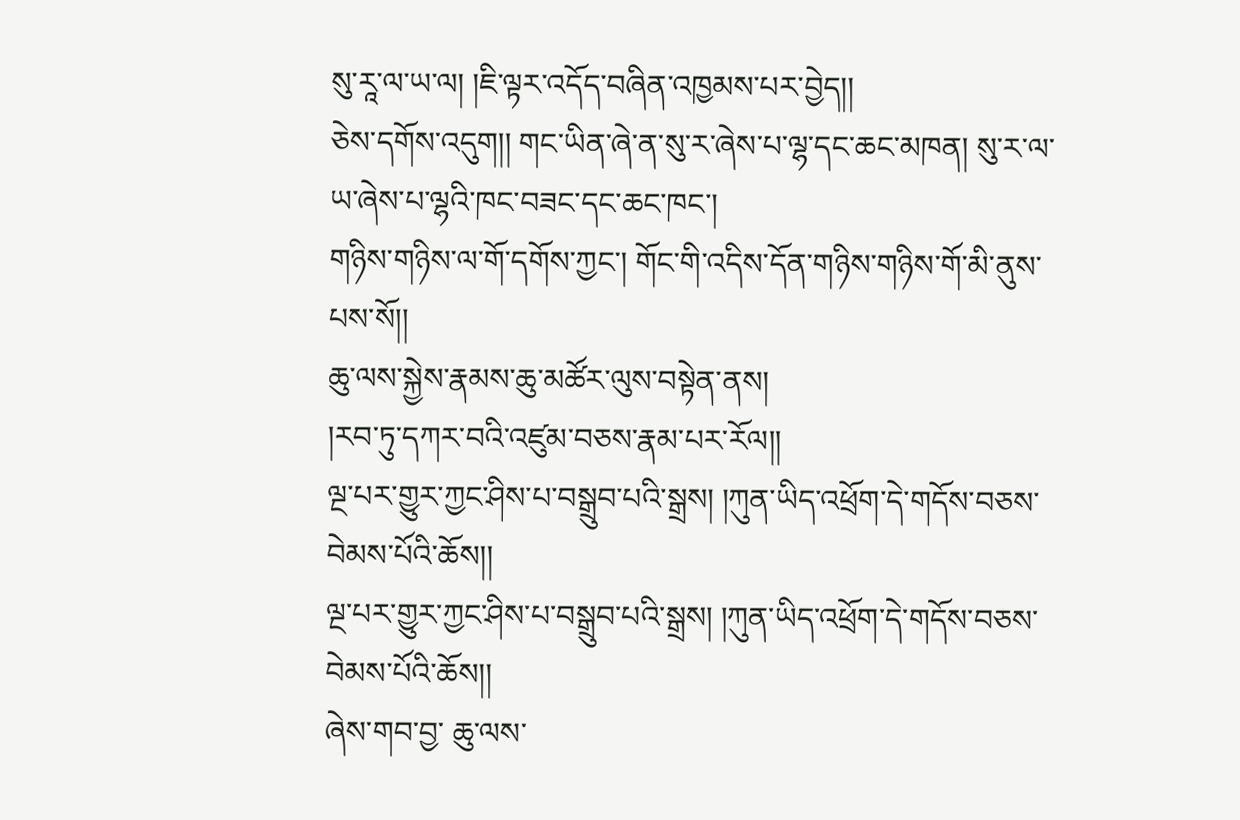སུ་རཱ་ལ་ཡ་ལ། །ཇི་ལྟར་འདོད་བཞིན་འཁྱམས་པར་བྱེད།།
ཅེས་དགོས་འདུག།། གང་ཡིན་ཞེ་ན་སུ་ར་ཞེས་པ་ལྷ་དང་ཆང་མཁན། སུ་ར་ལ་ཡ་ཞེས་པ་ལྷའི་ཁང་བཟང་དང་ཆང་ཁང་།
གཉིས་གཉིས་ལ་གོ་དགོས་ཀྱང་། གོང་གི་འདིས་དོན་གཉིས་གཉིས་གོ་མི་ནུས་པས་སོ།།
ཆུ་ལས་སྐྱེས་རྣམས་ཆུ་མཚོར་ལུས་བསྟེན་ནས།
།རབ་ཏུ་དཀར་བའི་འཛུམ་བཅས་རྣམ་པར་རོལ།།
ལྔ་པར་གྱུར་ཀྱང་ཤིས་པ་བསྒྲུབ་པའི་སྒྲས། །ཀུན་ཡིད་འཕྲོག་དེ་གདོས་བཅས་བེམས་པོའི་ཆོས།།
ལྔ་པར་གྱུར་ཀྱང་ཤིས་པ་བསྒྲུབ་པའི་སྒྲས། །ཀུན་ཡིད་འཕྲོག་དེ་གདོས་བཅས་བེམས་པོའི་ཆོས།།
ཞེས་གབ་བྱ་ ཆུ་ལས་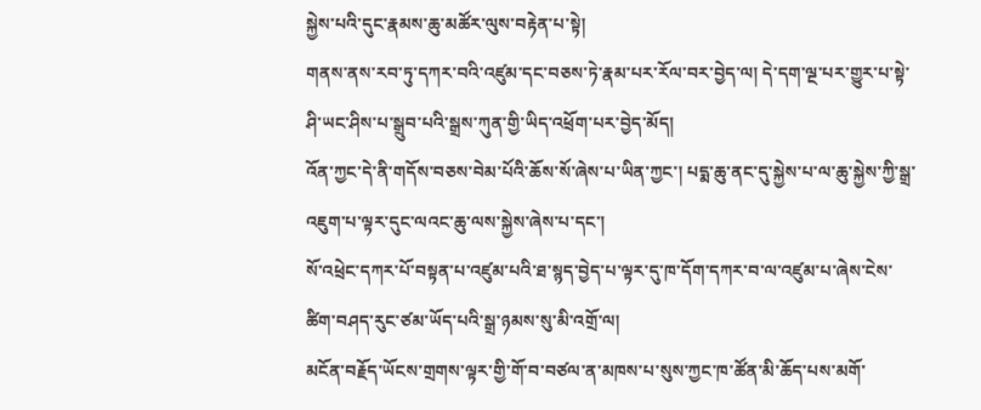སྐྱེས་པའི་དུང་རྣམས་ཆུ་མཚོར་ལུས་བརྟེན་པ་སྟེ།
གནས་ནས་རབ་ཏུ་དཀར་བའི་འཛུམ་དང་བཅས་ཏེ་རྣམ་པར་རོལ་བར་བྱེད་ལ། དེ་དག་ལྔ་པར་གྱུར་པ་སྟེ་ཤི་ཡང་ཤིས་པ་སྒྲུབ་པའི་སྒྲས་ཀུན་གྱི་ཡིད་འཕྲོག་པར་བྱེད་མོད།
འོན་ཀྱང་དེ་ནི་གདོས་བཅས་བེམ་པོའི་ཆོས་སོ་ཞེས་པ་ཡིན་ཀྱང་། པདྨ་ཆུ་ནང་དུ་སྐྱེས་པ་ལ་ཆུ་སྐྱེས་ཀྱི་སྒྲ་འཇུག་པ་ལྟར་དུང་ལའང་ཆུ་ལས་སྐྱེས་ཞེས་པ་དང་།
སོ་འཕྲེང་དཀར་པོ་བསྟན་པ་འཛུམ་པའི་ཐ་སྙད་བྱེད་པ་ལྟར་དུ་ཁ་དོག་དཀར་བ་ལ་འཛུམ་པ་ཞེས་ངེས་ཚིག་བཤད་རུང་ཙམ་ཡོད་པའི་སྒྲ་ཉམས་སུ་མི་འགྲོ་ལ།
མངོན་བརྗོད་ཡོངས་གྲགས་ལྟར་གྱི་གོ་བ་བཙལ་ན་མཁས་པ་སུས་ཀྱང་ཁ་ཚོན་མི་ཆོད་པས་མགོ་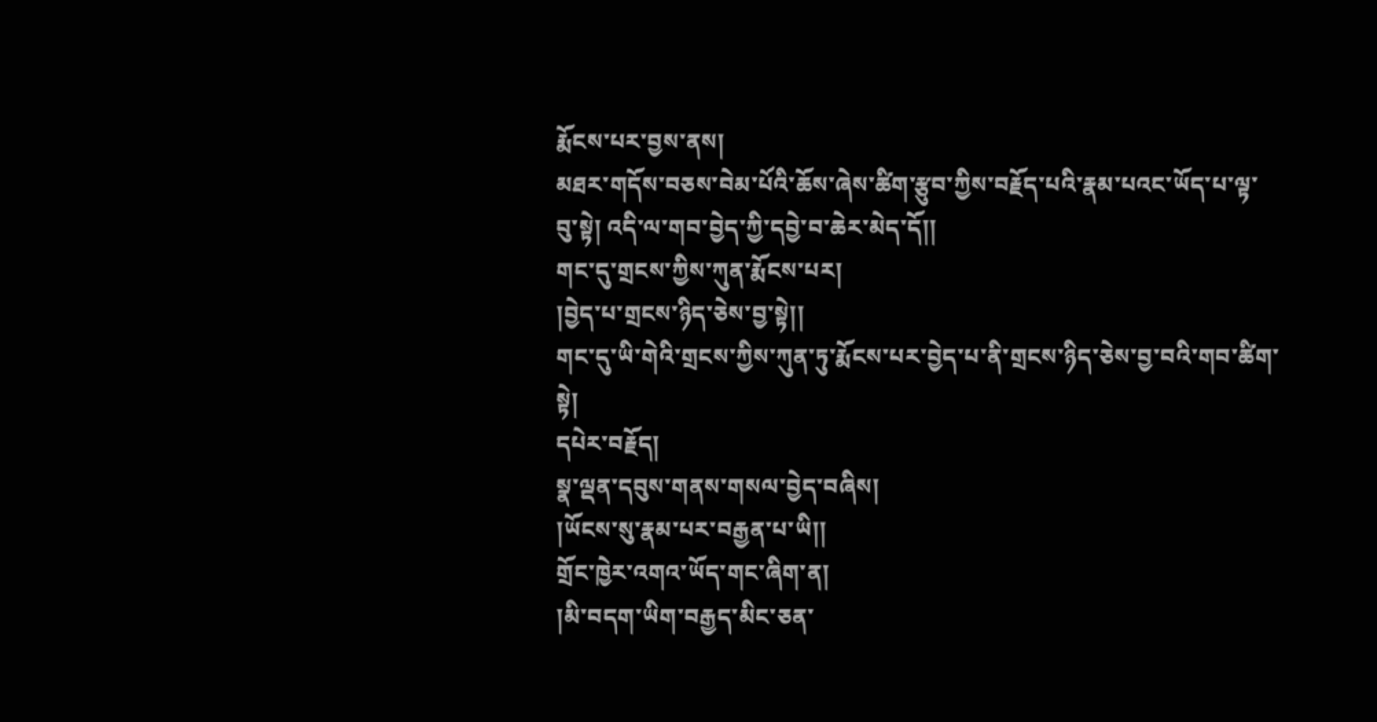རྨོངས་པར་བྱས་ནས།
མཐར་གདོས་བཅས་བེམ་པོའི་ཆོས་ཞེས་ཚིག་རྩུབ་ཀྱིས་བརྗོད་པའི་རྣམ་པའང་ཡོད་པ་ལྟ་བུ་སྟེ། འདི་ལ་གབ་བྱེད་ཀྱི་དབྱེ་བ་ཆེར་མེད་དོ།།
གང་དུ་གྲངས་ཀྱིས་ཀུན་རྨོངས་པར།
།བྱེད་པ་གྲངས་ཉིད་ཅེས་བྱ་སྟེ།།
གང་དུ་ཡི་གེའི་གྲངས་ཀྱིས་ཀུན་ཏུ་རྨོངས་པར་བྱེད་པ་ནི་གྲངས་ཉིད་ཅེས་བྱ་བའི་གབ་ཚིག་སྟེ།
དཔེར་བརྗོད།
སྣ་ལྡན་དབུས་གནས་གསལ་བྱེད་བཞིས།
།ཡོངས་སུ་རྣམ་པར་བརྒྱན་པ་ཡི།།
གྲོང་ཁྱེར་འགའ་ཡོད་གང་ཞིག་ན།
།མི་བདག་ཡིག་བརྒྱད་མིང་ཅན་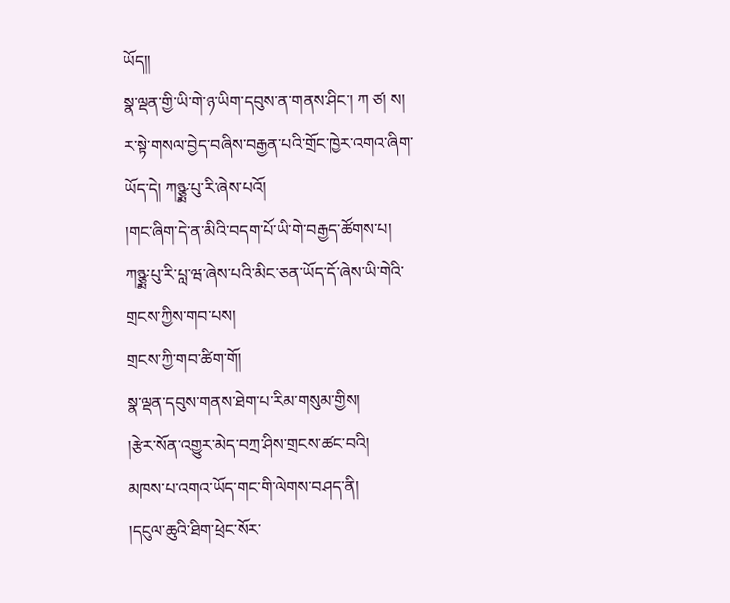ཡོད།།
སྣ་ལྡན་གྱི་ཡི་གེ་ཉ་ཡིག་དབུས་ན་གནས་ཤིང་། ཀ ཙ། ས།
ར་སྟེ་གསལ་བྱེད་བཞིས་བརྒྱན་པའི་གྲོང་ཁྱེར་འགའ་ཞིག་ཡོད་དེ། ཀཉྩྨ་པུ་རི་ཞེས་པའོ།
།གང་ཞིག་དེ་ན་མིའི་བདག་པོ་ཡི་གེ་བརྒྱད་ཚོགས་པ།
ཀཉྩྨ་པུ་རི་པླ་ཝ་ཞེས་པའི་མིང་ཅན་ཡོད་དོ་ཞེས་ཡི་གེའི་གྲངས་ཀྱིས་གབ་པས།
གྲངས་ཀྱི་གབ་ཚིག་གོ།
སྣ་ལྡན་དབུས་གནས་ཐེག་པ་རིམ་གསུམ་གྱིས།
།རྩེར་སོན་འགྱུར་མེད་བཀྲ་ཤིས་གྲངས་ཚང་བའི།
མཁས་པ་འགའ་ཡོད་གང་གི་ལེགས་བཤད་ནི།
།དངུལ་ཆུའི་ཐིག་ཕྲེང་སོར་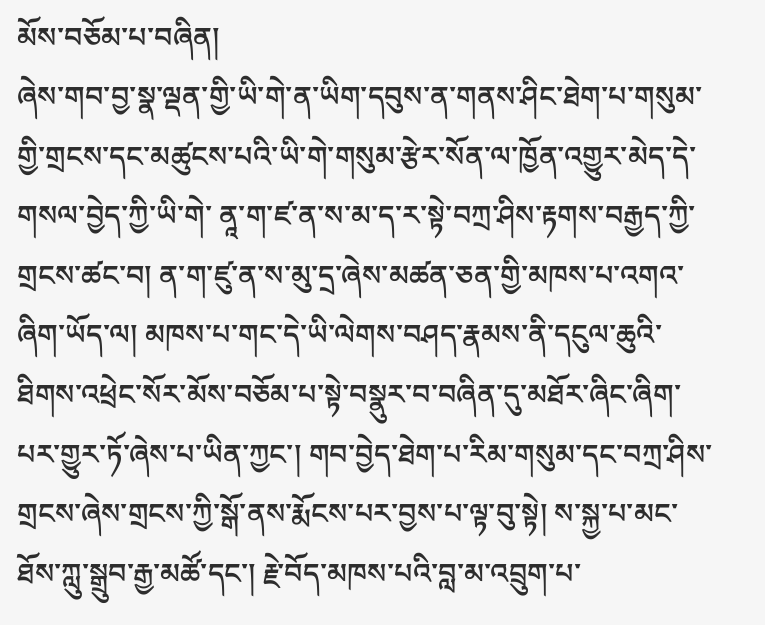མོས་བཅོམ་པ་བཞིན།
ཞེས་གབ་བྱ་སྣ་ལྡན་གྱི་ཡི་གེ་ན་ཡིག་དབུས་ན་གནས་ཤིང་ཐེག་པ་གསུམ་གྱི་གྲངས་དང་མཚུངས་པའི་ཡི་གེ་གསུམ་རྩེར་སོན་ལ་ཁྱོན་འགྱུར་མེད་དེ་གསལ་བྱེད་ཀྱི་ཡི་གེ་ ནཱ་ག་ཛ་ན་ས་མ་ད་ར་སྟེ་བཀྲ་ཤིས་རྟགས་བརྒྱད་ཀྱི་གྲངས་ཚང་བ། ན་ག་ཛུ་ན་ས་མུ་དྲ་ཞེས་མཚན་ཅན་གྱི་མཁས་པ་འགའ་ཞིག་ཡོད་ལ། མཁས་པ་གང་དེ་ཡི་ལེགས་བཤད་རྣམས་ནི་དངུལ་ཆུའི་ཐིགས་འཕྲེང་སོར་མོས་བཅོམ་པ་སྟེ་བསྣུར་བ་བཞིན་དུ་མཐོར་ཞིང་ཞིག་པར་གྱུར་ཏོ་ཞེས་པ་ཡིན་ཀྱང་། གབ་བྱེད་ཐེག་པ་རིམ་གསུམ་དང་བཀྲ་ཤིས་གྲངས་ཞེས་གྲངས་ཀྱི་སྒོ་ནས་རྨོངས་པར་བྱས་པ་ལྟ་བུ་སྟེ། ས་སྐྱ་པ་མང་ཐོས་ཀླུ་སྒྲུབ་རྒྱ་མཚོ་དང་། རྗེ་བོད་མཁས་པའི་བླ་མ་འབྲུག་པ་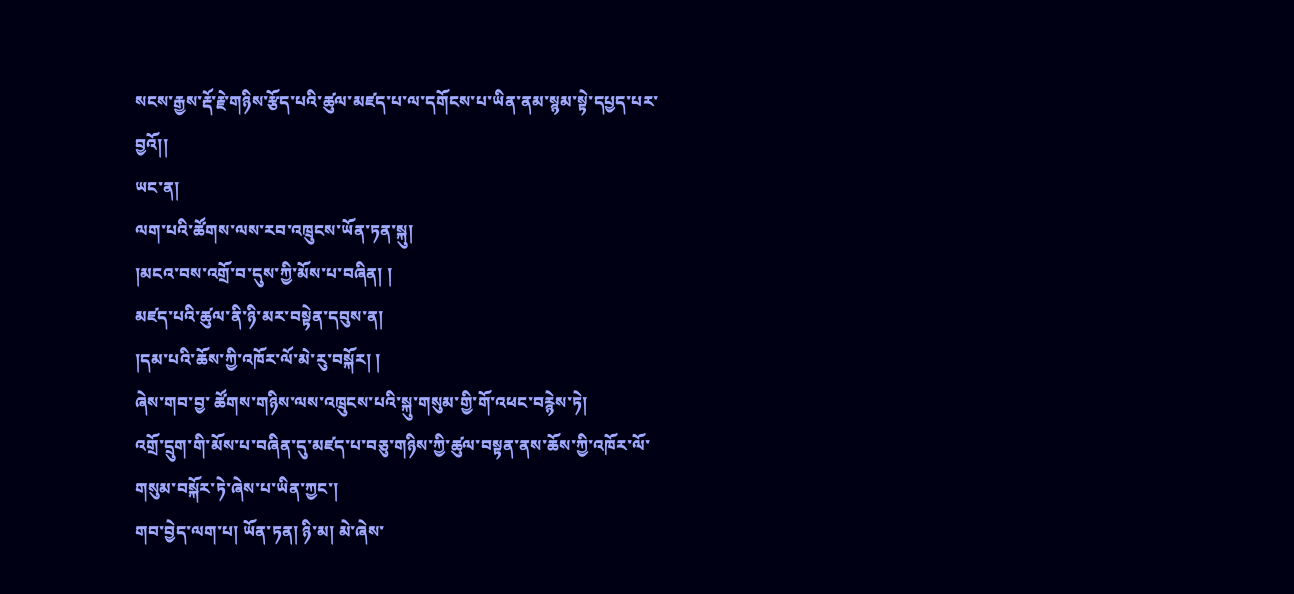སངས་རྒྱས་རྡོ་རྗེ་གཉིས་རྩོད་པའི་ཚུལ་མཛད་པ་ལ་དགོངས་པ་ཡིན་ནམ་སྙམ་སྟེ་དཔྱད་པར་བྱའོ།།
ཡང་ན།
ལག་པའི་ཚོགས་ལས་རབ་འཁྲུངས་ཡོན་ཏན་སྐུ།
།མངའ་བས་འགྲོ་བ་དུས་ཀྱི་མོས་པ་བཞིན། །
མཛད་པའི་ཚུལ་ནི་ཉི་མར་བསྟེན་དབུས་ན།
།དམ་པའི་ཆོས་ཀྱི་འཁོར་ལོ་མེ་རུ་བསྐོར། །
ཞེས་གབ་བྱ་ ཚོགས་གཉིས་ལས་འཁྲུངས་པའི་སྐུ་གསུམ་གྱི་གོ་འཕང་བརྙེས་ཏེ།
འགྲོ་དྲུག་གི་མོས་པ་བཞིན་དུ་མཛད་པ་བཅུ་གཉིས་ཀྱི་ཚུལ་བསྟན་ནས་ཆོས་ཀྱི་འཁོར་ལོ་གསུམ་བསྐོར་ཏེ་ཞེས་པ་ཡིན་ཀྱང་།
གབ་བྱེད་ལག་པ། ཡོན་ཏན། ཉི་མ། མེ་ཞེས་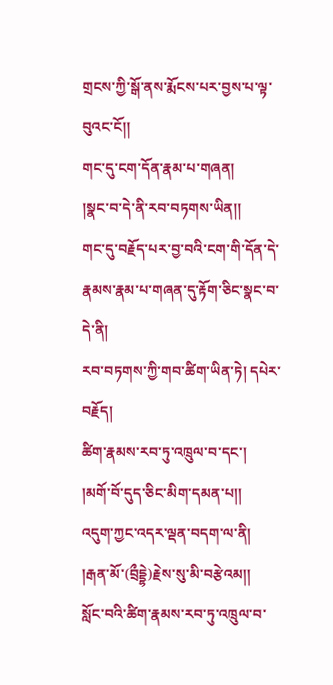གྲངས་ཀྱི་སྒོ་ནས་རྨོངས་པར་བྱས་པ་ལྟ་བུའང་ངོ།།
གང་དུ་ངག་དོན་རྣམ་པ་གཞན།
།སྣང་བ་དེ་ནི་རབ་བཏགས་ཡིན།།
གང་དུ་བརྗོད་པར་བྱ་བའི་ངག་གི་དོན་དེ་རྣམས་རྣམ་པ་གཞན་དུ་རྟོག་ཅིང་སྣང་བ་དེ་ནི།
རབ་བཏགས་ཀྱི་གབ་ཚིག་ཡིན་ཏེ། དཔེར་བརྗོད།
ཚིག་རྣམས་རབ་ཏུ་འཁྲུལ་བ་དང་།
།མགོ་བོ་དུད་ཅིང་མིག་དམན་པ།།
འདུག་ཀྱང་འདར་ལྡན་བདག་ལ་ནི།
།རྒན་མོ་(བྲྀདྡྷེ)རྗེས་སུ་མི་བརྩེའམ།།
སློང་བའི་ཚིག་རྣམས་རབ་ཏུ་འཁྲུལ་བ་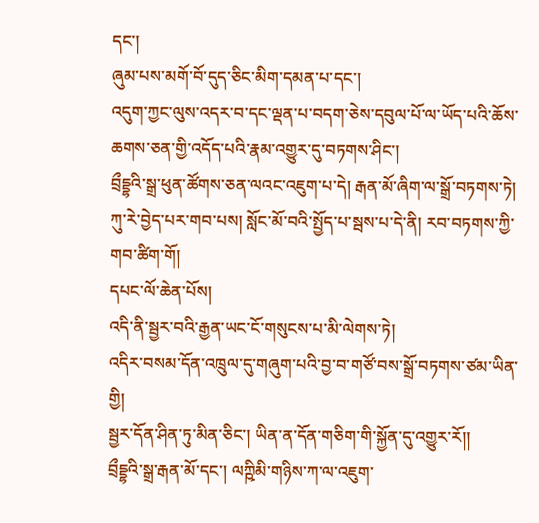དང་།
ཞུམ་པས་མགོ་བོ་དུད་ཅིང་མིག་དམན་པ་དང་།
འདུག་ཀྱང་ལུས་འདར་བ་དང་ལྡན་པ་བདག་ཅེས་དབུལ་པོ་ལ་ཡོད་པའི་ཆོས་ཆགས་ཅན་གྱི་འདོད་པའི་རྣམ་འགྱུར་དུ་བཏགས་ཤིང་།
བྲྀདྡྷའི་སྒྲ་ཕུན་ཚོགས་ཅན་ལའང་འཇུག་པ་དེ། རྒན་མོ་ཞིག་ལ་སྒྲོ་བཏགས་ཏེ།
ཀུ་རེ་བྱེད་པར་གབ་པས། སློང་མོ་བའི་སྤྱོད་པ་སྦས་པ་དེ་ནི། རབ་བཏགས་ཀྱི་གབ་ཚིག་གོ།
དཔང་ལོ་ཆེན་པོས།
འདི་ནི་སྦྱར་བའི་རྒྱན་ཡང་ངོ་གསུངས་པ་མི་ལེགས་ཏེ།
འདིར་བསམ་དོན་འཁྲུལ་དུ་གཞུག་པའི་བྱ་བ་གཙོ་བས་སྒྲོ་བཏགས་ཙམ་ཡིན་གྱི།
སྦྱར་དོན་ཤིན་ཏུ་མིན་ཅིང་། ཡིན་ན་དོན་གཅིག་གི་སྐྱོན་དུ་འགྱུར་རོ།།
བྲྀདྡྷའི་སྒྲ་རྒན་མོ་དང་། ལཀྵིམི་གཉིས་ཀ་ལ་འཇུག་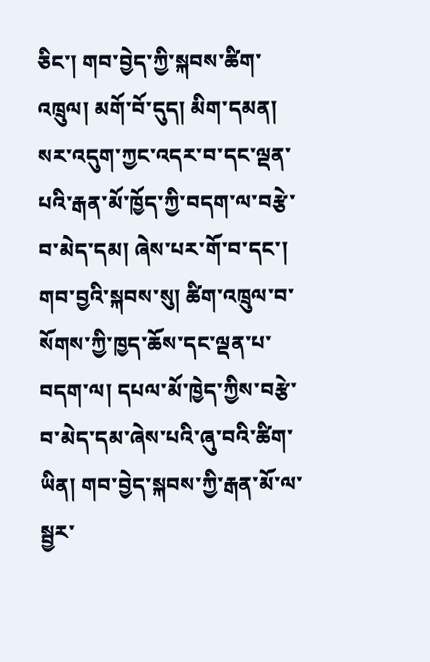ཅིང་། གབ་བྱེད་ཀྱི་སྐབས་ཚིག་འཁྲུལ། མགོ་བོ་དུད། མིག་དམན། སར་འདུག་ཀྱང་འདར་བ་དང་ལྡན་པའི་རྒན་མོ་ཁྱོད་ཀྱི་བདག་ལ་བརྩེ་བ་མེད་དམ། ཞེས་པར་གོ་བ་དང་། གབ་བྱའི་སྐབས་སུ། ཚིག་འཁྲུལ་བ་སོགས་ཀྱི་ཁྱད་ཆོས་དང་ལྡན་པ་བདག་ལ། དཔལ་མོ་ཁྱེད་ཀྱིས་བརྩེ་བ་མེད་དམ་ཞེས་པའི་ཞུ་བའི་ཚིག་ཡིན། གབ་བྱེད་སྐབས་ཀྱི་རྒན་མོ་ལ་སྦྱར་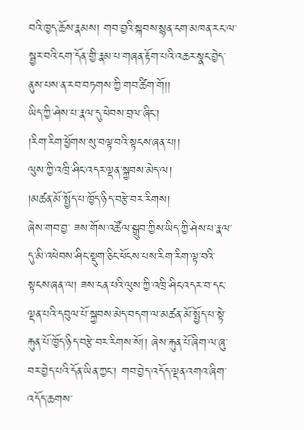བའི་ཁྱད་ཆོས་རྣམས། གབ་བྱའི་སྐབས་སྙན་ངག་མཁན་རང་ལ་སྦྱར་བའི་ངག་དོན་གྱི་རྣམ་པ་གཞན་རྟོག་པའི་འཆར་སྣང་བྱེད་ནུས་པས་ན་རབ་བཏགས་ཀྱི་གབ་ཚིག་གོ།།
ཡིད་ཀྱི་ཤེས་པ་རྣལ་དུ་ཕེབས་བྲལ་ཞིང་།
།རིག་རིག་ཕྱོགས་སུ་བལྟ་བའི་སྟངས་ཞན་པ།།
ལུས་ཀྱི་འཁྲི་ཤིང་འདར་ལྡན་སྐྱབས་མེད་ལ།
།མཚན་མོ་སྤྱོད་པ་ཁྱོད་ཉིད་བརྩེ་བར་རིགས།
ཞེས་གབ་བྱ་ ཟས་གོས་འཚོལ་སྒྲུབ་ཀྱིས་ཡིད་ཀྱི་ཤེས་པ་རྣལ་དུ་མི་འཕེབས་ཤིང་སྡུག་ཅིང་ཕོངས་པས་རིག་རིག་ལྟ་བའི་སྟངས་ཞན་ལ། ཟས་ངན་པའི་ལུས་ཀྱི་འཁྲི་ཤིང་འདར་བ་དང་ལྡན་པའི་དབུལ་པོ་སྐྱབས་མེད་བདག་ལ་མཚན་མོ་སྤྱོད་པ་སྟེ་ རྐུན་པོ་ཁྱོད་ཉིད་བརྩེ་བར་རིགས་སོ།། ཞེས་རྐུན་པོ་ཞིག་ལ་ཞུ་བར་བྱེད་པའི་དོན་ཡིན་ཀྱང་། གབ་བྱེད་འདོད་ལྡན་འགའ་ཞིག་འདོད་ཆགས་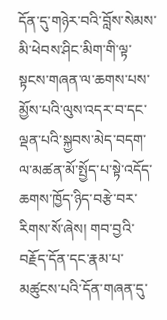དོན་དུ་གཉེར་བའི་བློས་སེམས་མི་ཕེབས་ཤིང་མིག་གི་ལྟ་སྟངས་གཞན་ལ་ཆགས་པས་མྱོས་པའི་ལུས་འདར་བ་དང་ལྡན་པའི་སྐྱབས་མེད་བདག་ལ་མཚན་མོ་སྤྱོད་པ་སྟེ་འདོད་ཆགས་ཁྱོད་ཉིད་བརྩེ་བར་རིགས་སོ་ཞེས། གབ་བྱའི་བརྗོད་དོན་དང་རྣམ་པ་མཚུངས་པའི་དོན་གཞན་དུ་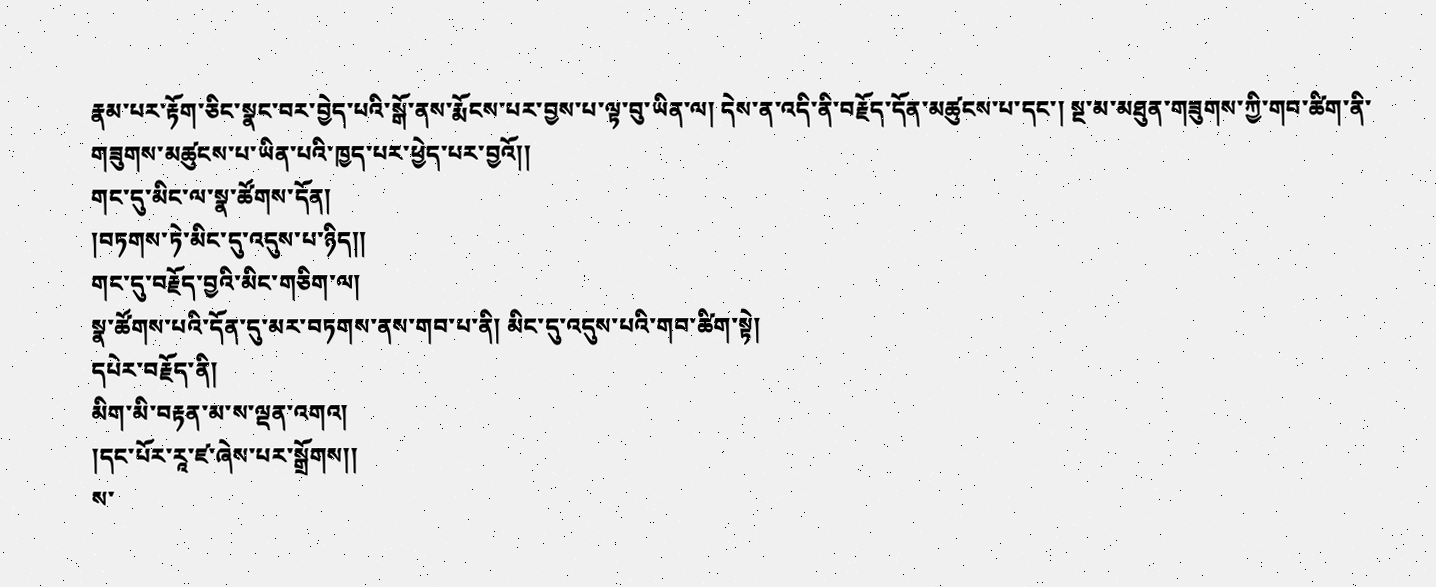རྣམ་པར་རྟོག་ཅིང་སྣང་བར་བྱེད་པའི་སྒོ་ནས་རྨོངས་པར་བྱས་པ་ལྟ་བུ་ཡིན་ལ། དེས་ན་འདི་ནི་བརྗོད་དོན་མཚུངས་པ་དང་། སྔ་མ་མཐུན་གཟུགས་ཀྱི་གབ་ཚིག་ནི་གཟུགས་མཚུངས་པ་ཡིན་པའི་ཁྱད་པར་ཕྱེད་པར་བྱའོ།།
གང་དུ་མིང་ལ་སྣ་ཚོགས་དོན།
།བཏགས་ཏེ་མིང་དུ་འདུས་པ་ཉིད།།
གང་དུ་བརྗོད་བྱའི་མིང་གཅིག་ལ།
སྣ་ཚོགས་པའི་དོན་དུ་མར་བཏགས་ནས་གབ་པ་ནི། མིང་དུ་འདུས་པའི་གབ་ཚིག་སྟེ།
དཔེར་བརྗོད་ནི།
མིག་མི་བརྟན་མ་ས་ལྡན་འགའ།
།དང་པོར་རཱ་ཛ་ཞེས་པར་སྒྲོགས།།
ས་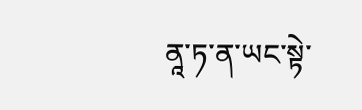ནཱ་ཏ་ན་ཡང་སྟེ་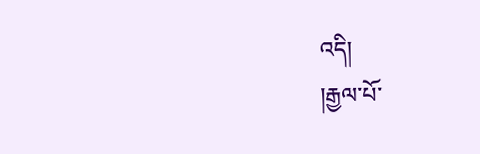འདི།
།རྒྱལ་པོ་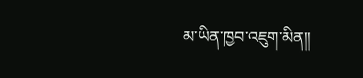མ་ཡིན་ཁྱབ་འཇུག་མིན།།